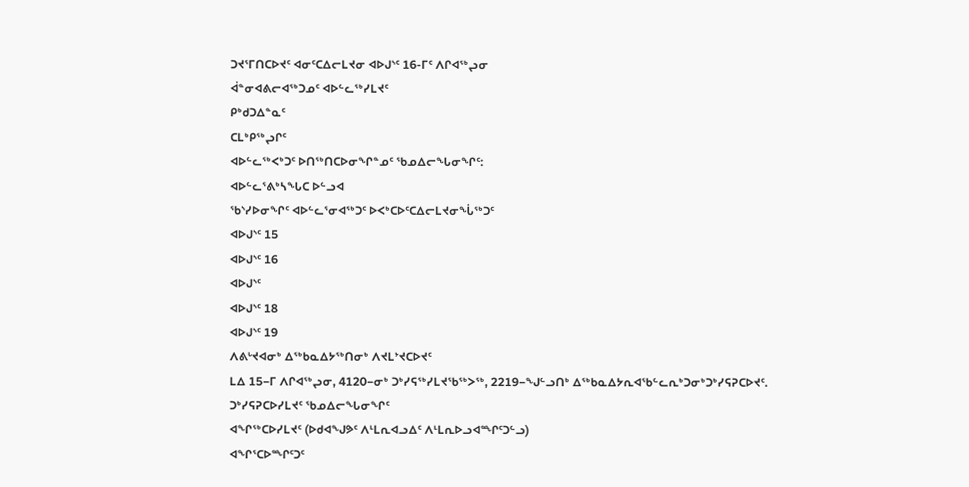ᑐᔪᕐᒥᑎᑕᐅᔪᑦ ᐊᓂᑦᑕᐃᓕᒪᔪᓂ ᐊᐅᒍᔅᑦ 16-ᒥᑦ ᐱᒋᐊᖅᖢᓂ
ᐋᓐᓂᐊᕕᓕᐊᖅᑐᓄᑦ ᐊᐅᓪᓚᖅᓯᒪᔪᑦ
ᑭᒃᑯᑐᐃᓐᓇᑦ
ᑕᒪᒃᑭᖅᖢᒋᑦ
ᐊᐅᓪᓚᖅᐸᒃᑐᑦ ᐅᑎᖅᑎᑕᐅᓂᖏᓐᓄᑦ ᖃᓄᐃᓕᖓᓂᖏᑦ:
ᐊᐅᓪᓚᕐᕕᒃᓴᖓᑕ ᐅᓪᓗᐊ
ᖃᔅᓯᐅᓂᖏᑦ ᐊᐅᓪᓚᕐᓂᐊᖅᑐᑦ ᐅᐸᒃᑕᐅᑦᑕᐃᓕᒪᔪᓂᖔᖅᑐᑦ
ᐊᐅᒍᔅᑦ 15
ᐊᐅᒍᔅᑦ 16
ᐊᐅᒍᔅᑦ
ᐊᐅᒍᔅᑦ 18
ᐊᐅᒍᔅᑦ 19
ᐱᕕᒡᔪᐊᓂᒃ ᐃᖅᑲᓇᐃᔭᖅᑎᓂᒃ ᐱᔪᒪᔾᔪᑕᐅᔪᑦ
ᒪᐃ 15−ᒥ ᐱᒋᐊᖅᖢᓂ, 4120−ᓂᒃ ᑐᒃᓯᕋᖅᓯᒪᔪᖃᖅᐳᖅ, 2219−ᖑᓪᓗᑎᒃ ᐃᖅᑲᓇᐃᔭᕆᐊᖃᓪᓚᕆᒃᑐᓂᒃᑐᒃᓯᕋᕈᑕᐅᔪᑦ.
ᑐᒃᓯᕋᕈᑕᐅᓯᒪᔪᑦ ᖃᓄᐃᓕᖓᓂᖏᑦ
ᐊᖏᖅᑕᐅᓯᒪᔪᑦ (ᐅᑯᐊᖑᕗᑦ ᐱᒻᒪᕆᐊᓗᐃᑦ ᐱᒻᒪᕆᐅᓗᐊᙱᑦᑐᓪᓗ)
ᐊᖏᕐᑕᐅᙱᑦᑐᑦ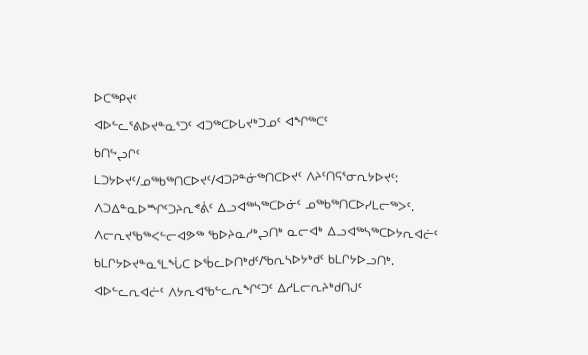ᐅᑕᖅᑭᔪᑦ
ᐊᐅᓪᓚᕐᕕᐅᔪᓐᓇᕐᑐᑦ ᐊᑐᖅᑕᐅᒐᔪᒃᑐᓄᑦ ᐊᖏᖅᑕᑦ
ᑲᑎᖦᖢᒋᑦ
ᒪᑐᔭᐅᔪᑦ/ᓄᖅᑲᖅᑎᑕᐅᔪᑦ/ᐊᑐᕈᓐᓃᖅᑎᑕᐅᔪᑦ ᐱᔨᑦᑎᕋᕐᓂᕆᔭᐅᔪᑦ:
ᐱᑐᐃᓐᓇᐅᙱᑦᑐᔨᕆᕝᕖᑦ ᐃᓗᐊᖅᓴᖅᑕᐅᓃᑦ ᓄᖅᑲᖅᑎᑕᐅᓯᒪᓕᖅᐳᑦ. ᐱᓕᕆᔪᖃᖅᐸᓪᓕᐊᕗᖅ ᖃᐅᔨᓇᓱᒃᖢᑎᒃ ᓇᓕᐊᒃ ᐃᓗᐊᖅᓴᖅᑕᐅᔭᕆᐊᓖᑦ ᑲᒪᒋᔭᐅᔪᓐᓇᕐᒪᖔᑕ ᐅᖄᓚᐅᑎᒃᑯᑦ/ᖃᕆᓴᐅᔭᒃᑯᑦ ᑲᒪᒋᔭᐅᓗᑎᒃ.
ᐊᐅᓪᓚᕆᐊᓖᑦ ᐱᔭᕆᐊᖃᓪᓚᕆᖏᑦᑐᑦ ᐃᓱᒪᓕᕆᔨᒃᑯᑎᒍᑦ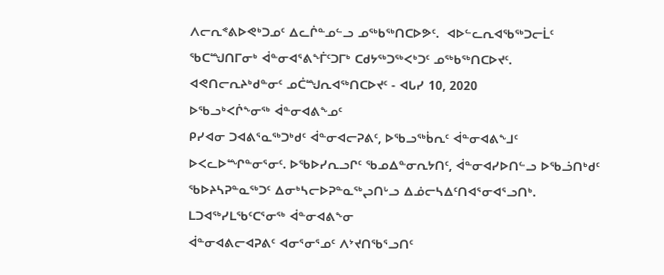ᐱᓕᕆᕝᕕᐅᕙᒃᑐᓄᑦ ᐃᓚᒌᓐᓄᓪᓗ ᓄᖅᑲᖅᑎᑕᐅᕗᑦ.  ᐊᐅᓪᓚᕆᐊᖃᖅᑐᓕᒫᑦ ᖃᑕᙳᑎᒥᓂᒃ ᐋᓐᓂᐊᕐᕕᖕᒦᑦᑐᒥᒃ ᑕᑯᔭᖅᑐᖅᐸᒃᑐᑦ ᓄᖅᑲᖅᑎᑕᐅᔪᑦ.
ᐊᕙᑎᓕᕆᔨᒃᑯᓐᓂᑦ ᓄᑖᙳᕆᐊᖅᑎᑕᐅᔪᑦ - ᐊᒐᓯ 10, 2020
ᐅᖃᓗᒃᐸᒌᖕᓂᖅ ᐋᓐᓂᐊᕕᖕᓄᑦ
ᑭᓯᐊᓂ ᑐᐊᕕᕐᓇᖅᑐᒃᑯᑦ ᐋᓐᓂᐊᓕᕈᕕᑦ, ᐅᖃᓗᖅᑳᕆᑦ ᐋᓐᓂᐊᕕᖕᒧᑦ ᐅᐸᓚᐅᙱᓐᓂᕐᓂᑦ. ᐅᖃᐅᓯᕆᓗᒋᑦ ᖃᓄᐃᓐᓂᕆᔭᑎᑦ, ᐋᓐᓂᐊᓯᐅᑎᓪᓗ ᐅᖃᓘᑎᒃᑯᑦ ᖃᐅᔨᓴᕈᓐᓇᖅᑐᑦ ᐃᓂᒃᓴᓕᐅᕈᓐᓇᖅᖢᑎᒡᓗ ᐃᓅᓕᓴᐃᑦᑎᐊᕐᓂᐊᕐᓗᑎᒃ.
ᒪᑐᐊᖅᓯᒪᖃᑦᑕᕐᓂᖅ ᐋᓐᓂᐊᕕᖕᓂ
ᐋᓐᓂᐊᕕᓕᐊᕈᕕᑦ ᐊᓂᕐᓂᕐᓄᑦ ᐱᔾᔪᑎᖃᕐᓗᑎᑦ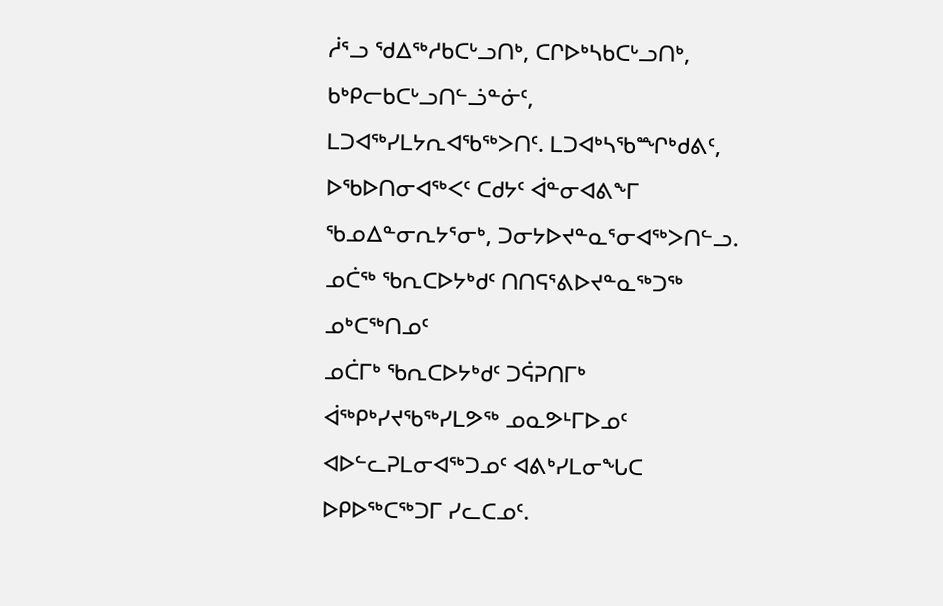ᓲᕐᓗ ᖁᐃᖅᓱᑲᑕᒡᓗᑎᒃ, ᑕᒋᐅᒃᓴᑲᑕᒡᓗᑎᒃ, ᑲᒃᑭᓕᑲᑕᒡᓗᑎᓪᓘᓐᓃᑦ, ᒪᑐᐊᖅᓯᒪᔭᕆᐊᖃᖅᐳᑎᑦ. ᒪᑐᐊᒃᓴᖃᙱᒃᑯᕕᑦ, ᐅᖃᐅᑎᓂᐊᖅᐸᑦ ᑕᑯᔭᑦ ᐋᓐᓂᐊᕕᖕᒥ ᖃᓄᐃᓐᓂᕆᔭᕐᓂᒃ, ᑐᓂᔭᐅᔪᓐᓇᕐᓂᐊᖅᐳᑎᓪᓗ.
ᓄᑖᖅ ᖃᕆᑕᐅᔭᒃᑯᑦ ᑎᑎᕋᕐᕕᐅᔪᓐᓇᖅᑐᖅ ᓄᒃᑕᖅᑎᓄᑦ
ᓄᑖᒥᒃ ᖃᕆᑕᐅᔭᒃᑯᑦ ᑐᕌᕈᑎᒥᒃ ᐋᖅᑭᒃᓯᔪᖃᖅᓯᒪᕗᖅ ᓄᓇᕗᒻᒥᐅᓄᑦ ᐊᐅᓪᓚᕈᒪᓂᐊᖅᑐᓄᑦ ᐊᕕᒃᓯᒪᓂᖓᑕ ᐅᑭᐅᖅᑕᖅᑐᒥ ᓯᓚᑕᓄᑦ.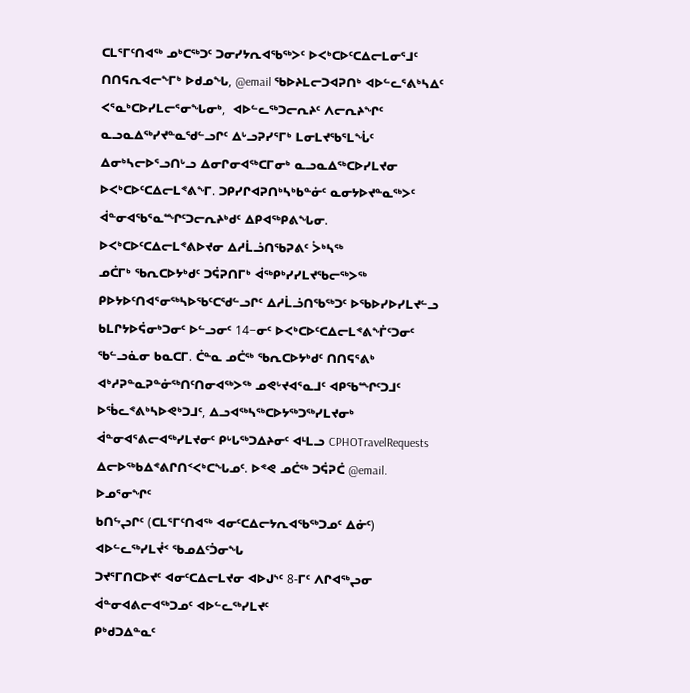ᑕᒪᕐᒥᑦᑎᐊᖅ ᓄᒃᑕᖅᑐᑦ ᑐᓂᓯᔭᕆᐊᖃᖅᐳᑦ ᐅᐸᒃᑕᐅᑦᑕᐃᓕᒪᓂᕐᒧᑦ ᑎᑎᕋᕆᐊᓕᖕᒥᒃ ᐅᑯᓄᖓ, @email ᖃᐅᔨᒪᓕᑐᐊᕈᑎᒃ ᐊᐅᓪᓚᕐᕕᒃᓴᐃᑦ ᐸᕐᓇᒃᑕᐅᓯᒪᓕᕐᓂᖓᓂᒃ,  ᐊᐅᓪᓚᖅᑐᓕᕆᔨᑦ ᐱᓕᕆᔨᖏᑦ ᓇᓗᓇᐃᖅᓯᔪᓐᓇᖁᓪᓗᒋᑦ ᐃᒡᓗᕈᓯᕐᒥᒃ ᒪᓂᒪᔪᖃᕐᒪᖔᑦ ᐃᓂᒃᓴᓕᐅᕐᓗᑎᒡᓗ ᐃᓂᒋᓂᐊᖅᑕᒥᓂᒃ ᓇᓗᓇᐃᖅᑕᐅᓯᒪᔪᓂ ᐅᐸᒃᑕᐅᑦᑕᐃᓕᒪᕝᕕᖕᒥ. ᑐᑭᓯᒋᐊᕈᑎᒃᓴᒃᑲᓐᓃᑦ ᓇᓂᔭᐅᔪᓐᓇᖅᐳᑦ ᐋᓐᓂᐊᖃᕐᓇᙱᑦᑐᓕᕆᔨᒃᑯᑦ ᐃᑭᐊᖅᑭᕕᖓᓂ.
ᐅᐸᒃᑕᐅᑦᑕᐃᓕᒪᕝᕕᐅᔪᓂ ᐃᓱᒫᓘᑎᖃᕈᕕᑦ ᐴᒃᓴᖅ
ᓄᑖᒥᒃ ᖃᕆᑕᐅᔭᒃᑯᑦ ᑐᕌᕈᑎᒥᒃ ᐋᖅᑭᒃᓯᓯᒪᔪᖃᓕᖅᐳᖅ ᑭᐅᔭᐅᑦᑎᐊᕐᓂᖅᓴᐅᖃᑦᑕᖁᓪᓗᒋᑦ ᐃᓱᒫᓘᑎᖃᖅᑐᑦ ᐅᖃᐅᓯᐅᓯᒪᔪᓪᓗ ᑲᒪᒋᔭᐅᕌᓂᒃᑐᓂᑦ ᐅᓪᓗᓂᑦ 14−ᓂᑦ ᐅᐸᒃᑕᐅᑦᑕᐃᓕᒪᕝᕕᖕᒦᑦᑐᓂᑦ ᖃᓪᓗᓈᓂ ᑲᓇᑕᒥ. ᑖᓐᓇ ᓄᑖᖅ ᖃᕆᑕᐅᔭᒃᑯᑦ ᑎᑎᕋᕐᕕᒃ ᐊᒃᓱᕈᓐᓇᕈᓐᓃᖅᑎᑦᑎᓂᐊᖅᐳᖅ ᓄᕙᒡᔪᐊᕐᓇᒧᑦ ᐊᑭᖃᙱᑦᑐᒧᑦ ᐅᖄᓚᕝᕕᒃᓴᐅᕙᒃᑐᒧᑦ, ᐃᓗᐊᖅᓴᖅᑕᐅᔭᖅᑐᖅᓯᒪᔪᓂᒃ ᐋᓐᓂᐊᕐᕕᓕᐊᖅᓯᒪᔪᓂᑦ ᑭᒡᒐᖅᑐᐃᔨᓂᑦ ᐊᒻᒪᓗ CPHOTravelRequests ᐃᓕᐅᖅᑲᐃᕝᕕᒋᑎᑉᐸᒃᑕᖓᓄᑦ. ᐅᕝᕙ ᓄᑖᖅ ᑐᕌᕈᑖ @email.
ᐅᓄᕐᓂᖏᑦ
ᑲᑎᖦᖢᒋᑦ (ᑕᒪᕐᒥᑦᑎᐊᖅ ᐊᓂᑦᑕᐃᓕᔭᕆᐊᖃᖅᑐᓄᑦ ᐃᓃᑦ)
ᐊᐅᓪᓚᖅᓯᒪᔫᑉ ᖃᓄᐃᑦᑑᓂᖓ
ᑐᔪᕐᒥᑎᑕᐅᔪᑦ ᐊᓂᑦᑕᐃᓕᒪᔪᓂ ᐊᐅᒍᔅᑦ 8-ᒥᑦ ᐱᒋᐊᖅᖢᓂ
ᐋᓐᓂᐊᕕᓕᐊᖅᑐᓄᑦ ᐊᐅᓪᓚᖅᓯᒪᔪᑦ
ᑭᒃᑯᑐᐃᓐᓇᑦ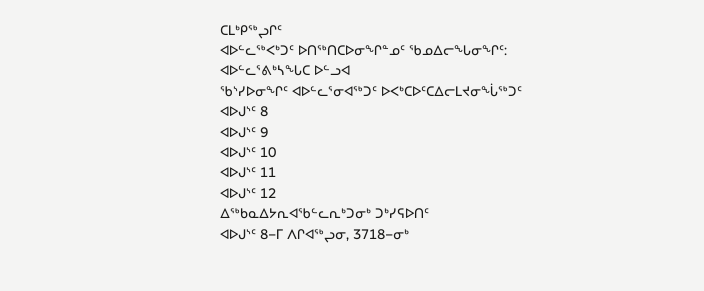ᑕᒪᒃᑭᖅᖢᒋᑦ
ᐊᐅᓪᓚᖅᐸᒃᑐᑦ ᐅᑎᖅᑎᑕᐅᓂᖏᓐᓄᑦ ᖃᓄᐃᓕᖓᓂᖏᑦ:
ᐊᐅᓪᓚᕐᕕᒃᓴᖓᑕ ᐅᓪᓗᐊ
ᖃᔅᓯᐅᓂᖏᑦ ᐊᐅᓪᓚᕐᓂᐊᖅᑐᑦ ᐅᐸᒃᑕᐅᑦᑕᐃᓕᒪᔪᓂᖔᖅᑐᑦ
ᐊᐅᒍᔅᑦ 8
ᐊᐅᒍᔅᑦ 9
ᐊᐅᒍᔅᑦ 10
ᐊᐅᒍᔅᑦ 11
ᐊᐅᒍᔅᑦ 12
ᐃᖅᑲᓇᐃᔭᕆᐊᖃᓪᓚᕆᒃᑐᓂᒃ ᑐᒃᓯᕋᐅᑎᑦ
ᐊᐅᒍᔅᑦ 8−ᒥ ᐱᒋᐊᖅᖢᓂ, 3718−ᓂᒃ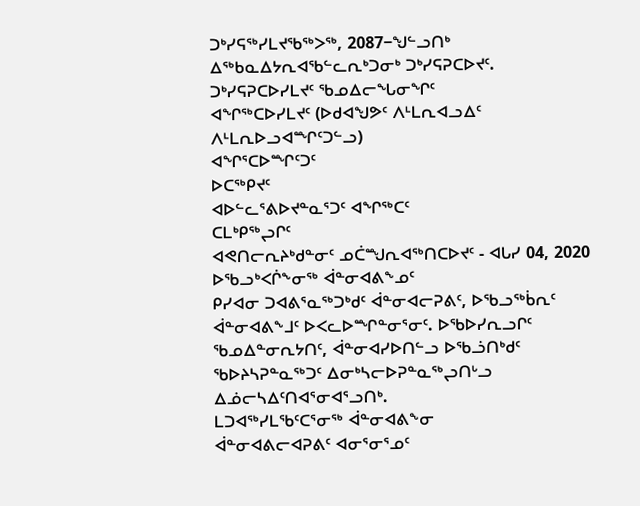ᑐᒃᓯᕋᖅᓯᒪᔪᖃᖅᐳᖅ, 2087−ᖑᓪᓗᑎᒃ ᐃᖅᑲᓇᐃᔭᕆᐊᖃᓪᓚᕆᒃᑐᓂᒃ ᑐᒃᓯᕋᕈᑕᐅᔪᑦ.
ᑐᒃᓯᕋᕈᑕᐅᓯᒪᔪᑦ ᖃᓄᐃᓕᖓᓂᖏᑦ
ᐊᖏᖅᑕᐅᓯᒪᔪᑦ (ᐅᑯᐊᖑᕗᑦ ᐱᒻᒪᕆᐊᓗᐃᑦ ᐱᒻᒪᕆᐅᓗᐊᙱᑦᑐᓪᓗ)
ᐊᖏᕐᑕᐅᙱᑦᑐᑦ
ᐅᑕᖅᑭᔪᑦ
ᐊᐅᓪᓚᕐᕕᐅᔪᓐᓇᕐᑐᑦ ᐊᖏᖅᑕᑦ
ᑕᒪᒃᑭᖅᖢᒋᑦ
ᐊᕙᑎᓕᕆᔨᒃᑯᓐᓂᑦ ᓄᑖᙳᕆᐊᖅᑎᑕᐅᔪᑦ - ᐊᒐᓯ 04, 2020
ᐅᖃᓗᒃᐸᒌᖕᓂᖅ ᐋᓐᓂᐊᕕᖕᓄᑦ
ᑭᓯᐊᓂ ᑐᐊᕕᕐᓇᖅᑐᒃᑯᑦ ᐋᓐᓂᐊᓕᕈᕕᑦ, ᐅᖃᓗᖅᑳᕆᑦ ᐋᓐᓂᐊᕕᖕᒧᑦ ᐅᐸᓚᐅᙱᓐᓂᕐᓂᑦ. ᐅᖃᐅᓯᕆᓗᒋᑦ ᖃᓄᐃᓐᓂᕆᔭᑎᑦ, ᐋᓐᓂᐊᓯᐅᑎᓪᓗ ᐅᖃᓘᑎᒃᑯᑦ ᖃᐅᔨᓴᕈᓐᓇᖅᑐᑦ ᐃᓂᒃᓴᓕᐅᕈᓐᓇᖅᖢᑎᒡᓗ ᐃᓅᓕᓴᐃᑦᑎᐊᕐᓂᐊᕐᓗᑎᒃ.
ᒪᑐᐊᖅᓯᒪᖃᑦᑕᕐᓂᖅ ᐋᓐᓂᐊᕕᖕᓂ
ᐋᓐᓂᐊᕕᓕᐊᕈᕕᑦ ᐊᓂᕐᓂᕐᓄᑦ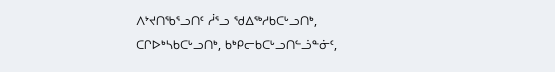ᐱᔾᔪᑎᖃᕐᓗᑎᑦ ᓲᕐᓗ ᖁᐃᖅᓱᑲᑕᒡᓗᑎᒃ, ᑕᒋᐅᒃᓴᑲᑕᒡᓗᑎᒃ, ᑲᒃᑭᓕᑲᑕᒡᓗᑎᓪᓘᓐᓃᑦ,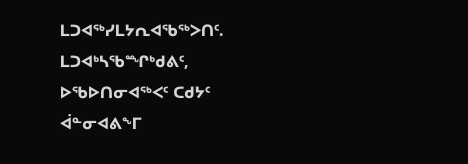ᒪᑐᐊᖅᓯᒪᔭᕆᐊᖃᖅᐳᑎᑦ. ᒪᑐᐊᒃᓴᖃᙱᒃᑯᕕᑦ, ᐅᖃᐅᑎᓂᐊᖅᐸᑦ ᑕᑯᔭᑦ ᐋᓐᓂᐊᕕᖕᒥ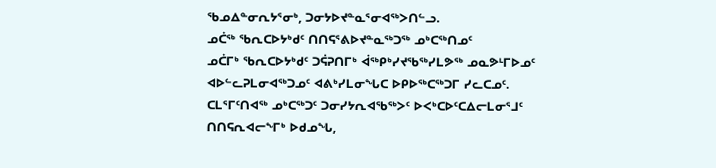ᖃᓄᐃᓐᓂᕆᔭᕐᓂᒃ, ᑐᓂᔭᐅᔪᓐᓇᕐᓂᐊᖅᐳᑎᓪᓗ.
ᓄᑖᖅ ᖃᕆᑕᐅᔭᒃᑯᑦ ᑎᑎᕋᕐᕕᐅᔪᓐᓇᖅᑐᖅ ᓄᒃᑕᖅᑎᓄᑦ
ᓄᑖᒥᒃ ᖃᕆᑕᐅᔭᒃᑯᑦ ᑐᕌᕈᑎᒥᒃ ᐋᖅᑭᒃᓯᔪᖃᖅᓯᒪᕗᖅ ᓄᓇᕗᒻᒥᐅᓄᑦ ᐊᐅᓪᓚᕈᒪᓂᐊᖅᑐᓄᑦ ᐊᕕᒃᓯᒪᓂᖓᑕ ᐅᑭᐅᖅᑕᖅᑐᒥ ᓯᓚᑕᓄᑦ. ᑕᒪᕐᒥᑦᑎᐊᖅ ᓄᒃᑕᖅᑐᑦ ᑐᓂᓯᔭᕆᐊᖃᖅᐳᑦ ᐅᐸᒃᑕᐅᑦᑕᐃᓕᒪᓂᕐᒧᑦ ᑎᑎᕋᕆᐊᓕᖕᒥᒃ ᐅᑯᓄᖓ,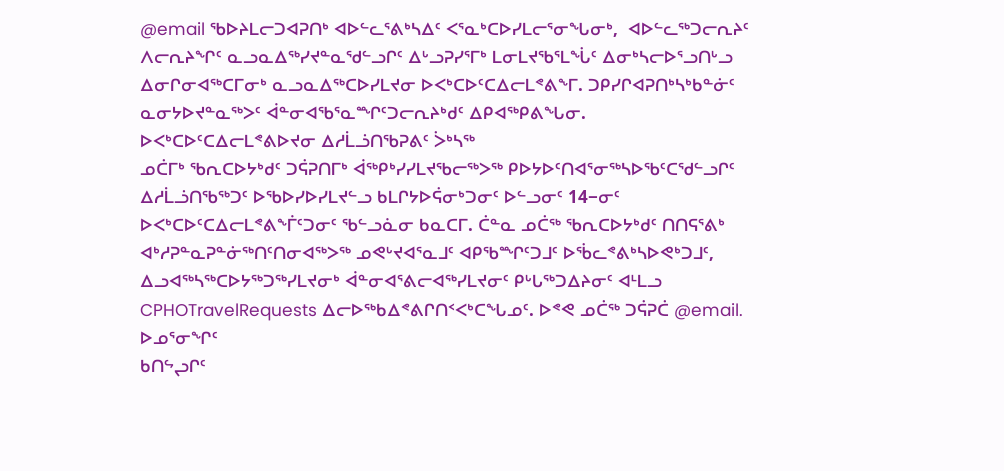@email ᖃᐅᔨᒪᓕᑐᐊᕈᑎᒃ ᐊᐅᓪᓚᕐᕕᒃᓴᐃᑦ ᐸᕐᓇᒃᑕᐅᓯᒪᓕᕐᓂᖓᓂᒃ,  ᐊᐅᓪᓚᖅᑐᓕᕆᔨᑦ ᐱᓕᕆᔨᖏᑦ ᓇᓗᓇᐃᖅᓯᔪᓐᓇᖁᓪᓗᒋᑦ ᐃᒡᓗᕈᓯᕐᒥᒃ ᒪᓂᒪᔪᖃᕐᒪᖔᑦ ᐃᓂᒃᓴᓕᐅᕐᓗᑎᒡᓗ ᐃᓂᒋᓂᐊᖅᑕᒥᓂᒃ ᓇᓗᓇᐃᖅᑕᐅᓯᒪᔪᓂ ᐅᐸᒃᑕᐅᑦᑕᐃᓕᒪᕝᕕᖕᒥ. ᑐᑭᓯᒋᐊᕈᑎᒃᓴᒃᑲᓐᓃᑦ ᓇᓂᔭᐅᔪᓐᓇᖅᐳᑦ ᐋᓐᓂᐊᖃᕐᓇᙱᑦᑐᓕᕆᔨᒃᑯᑦ ᐃᑭᐊᖅᑭᕕᖓᓂ.
ᐅᐸᒃᑕᐅᑦᑕᐃᓕᒪᕝᕕᐅᔪᓂ ᐃᓱᒫᓘᑎᖃᕈᕕᑦ ᐴᒃᓴᖅ
ᓄᑖᒥᒃ ᖃᕆᑕᐅᔭᒃᑯᑦ ᑐᕌᕈᑎᒥᒃ ᐋᖅᑭᒃᓯᓯᒪᔪᖃᓕᖅᐳᖅ ᑭᐅᔭᐅᑦᑎᐊᕐᓂᖅᓴᐅᖃᑦᑕᖁᓪᓗᒋᑦ ᐃᓱᒫᓘᑎᖃᖅᑐᑦ ᐅᖃᐅᓯᐅᓯᒪᔪᓪᓗ ᑲᒪᒋᔭᐅᕌᓂᒃᑐᓂᑦ ᐅᓪᓗᓂᑦ 14−ᓂᑦ ᐅᐸᒃᑕᐅᑦᑕᐃᓕᒪᕝᕕᖕᒦᑦᑐᓂᑦ ᖃᓪᓗᓈᓂ ᑲᓇᑕᒥ. ᑖᓐᓇ ᓄᑖᖅ ᖃᕆᑕᐅᔭᒃᑯᑦ ᑎᑎᕋᕐᕕᒃ ᐊᒃᓱᕈᓐᓇᕈᓐᓃᖅᑎᑦᑎᓂᐊᖅᐳᖅ ᓄᕙᒡᔪᐊᕐᓇᒧᑦ ᐊᑭᖃᙱᑦᑐᒧᑦ ᐅᖄᓚᕝᕕᒃᓴᐅᕙᒃᑐᒧᑦ, ᐃᓗᐊᖅᓴᖅᑕᐅᔭᖅᑐᖅᓯᒪᔪᓂᒃ ᐋᓐᓂᐊᕐᕕᓕᐊᖅᓯᒪᔪᓂᑦ ᑭᒡᒐᖅᑐᐃᔨᓂᑦ ᐊᒻᒪᓗ CPHOTravelRequests ᐃᓕᐅᖅᑲᐃᕝᕕᒋᑎᑉᐸᒃᑕᖓᓄᑦ. ᐅᕝᕙ ᓄᑖᖅ ᑐᕌᕈᑖ @email.
ᐅᓄᕐᓂᖏᑦ
ᑲᑎᖦᖢᒋᑦ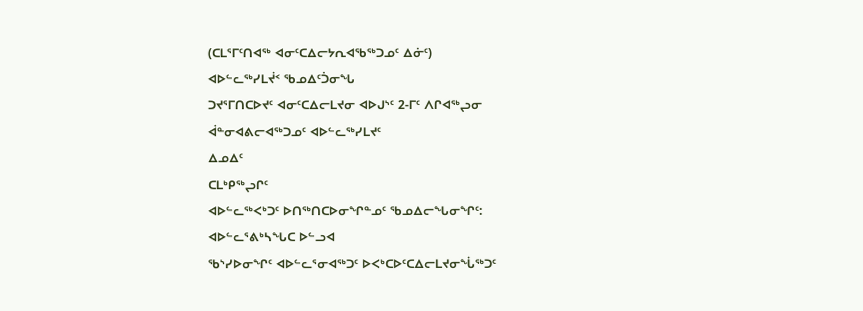(ᑕᒪᕐᒥᑦᑎᐊᖅ ᐊᓂᑦᑕᐃᓕᔭᕆᐊᖃᖅᑐᓄᑦ ᐃᓃᑦ)
ᐊᐅᓪᓚᖅᓯᒪᔫᑉ ᖃᓄᐃᑦᑑᓂᖓ
ᑐᔪᕐᒥᑎᑕᐅᔪᑦ ᐊᓂᑦᑕᐃᓕᒪᔪᓂ ᐊᐅᒍᔅᑦ 2-ᒥᑦ ᐱᒋᐊᖅᖢᓂ
ᐋᓐᓂᐊᕕᓕᐊᖅᑐᓄᑦ ᐊᐅᓪᓚᖅᓯᒪᔪᑦ
ᐃᓄᐃᑦ
ᑕᒪᒃᑭᖅᖢᒋᑦ
ᐊᐅᓪᓚᖅᐸᒃᑐᑦ ᐅᑎᖅᑎᑕᐅᓂᖏᓐᓄᑦ ᖃᓄᐃᓕᖓᓂᖏᑦ:
ᐊᐅᓪᓚᕐᕕᒃᓴᖓᑕ ᐅᓪᓗᐊ
ᖃᔅᓯᐅᓂᖏᑦ ᐊᐅᓪᓚᕐᓂᐊᖅᑐᑦ ᐅᐸᒃᑕᐅᑦᑕᐃᓕᒪᔪᓂᖔᖅᑐᑦ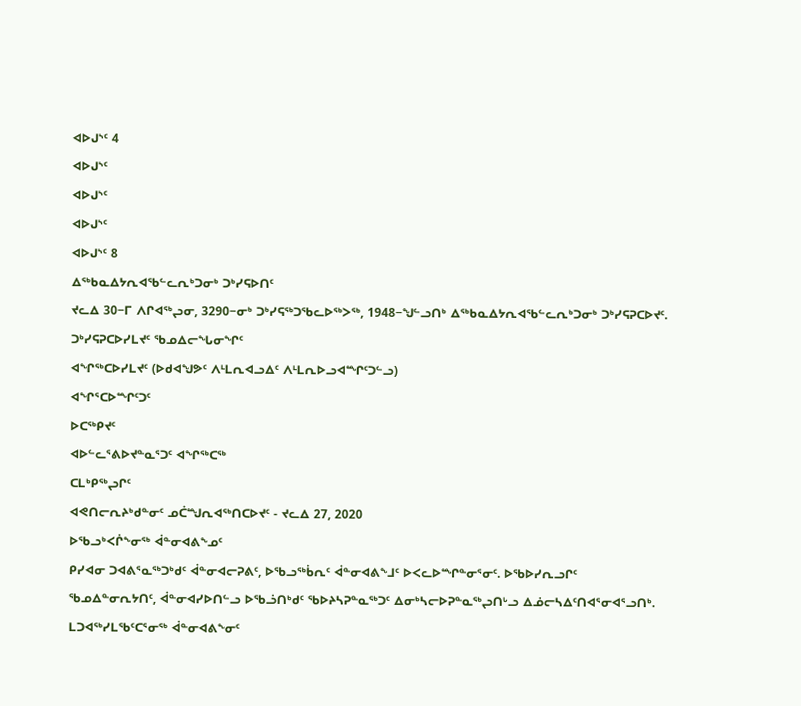ᐊᐅᒍᔅᑦ 4
ᐊᐅᒍᔅᑦ
ᐊᐅᒍᔅᑦ
ᐊᐅᒍᔅᑦ
ᐊᐅᒍᔅᑦ 8
ᐃᖅᑲᓇᐃᔭᕆᐊᖃᓪᓚᕆᒃᑐᓂᒃ ᑐᒃᓯᕋᐅᑎᑦ
ᔪᓚᐃ 30−ᒥ ᐱᒋᐊᖅᖢᓂ, 3290−ᓂᒃ ᑐᒃᓯᕋᖅᑐᖃᓚᐅᖅᐳᖅ, 1948−ᖑᓪᓗᑎᒃ ᐃᖅᑲᓇᐃᔭᕆᐊᖃᓪᓚᕆᒃᑐᓂᒃ ᑐᒃᓯᕋᕈᑕᐅᔪᑦ.
ᑐᒃᓯᕋᕈᑕᐅᓯᒪᔪᑦ ᖃᓄᐃᓕᖓᓂᖏᑦ
ᐊᖏᖅᑕᐅᓯᒪᔪᑦ (ᐅᑯᐊᖑᕗᑦ ᐱᒻᒪᕆᐊᓗᐃᑦ ᐱᒻᒪᕆᐅᓗᐊᙱᑦᑐᓪᓗ)
ᐊᖏᕐᑕᐅᙱᑦᑐᑦ
ᐅᑕᖅᑭᔪᑦ
ᐊᐅᓪᓚᕐᕕᐅᔪᓐᓇᕐᑐᑦ ᐊᖏᖅᑕᖅ
ᑕᒪᒃᑭᖅᖢᒋᑦ
ᐊᕙᑎᓕᕆᔨᒃᑯᓐᓂᑦ ᓄᑖᙳᕆᐊᖅᑎᑕᐅᔪᑦ - ᔪᓚᐃ 27, 2020
ᐅᖃᓗᒃᐸᒌᖕᓂᖅ ᐋᓐᓂᐊᕕᖕᓄᑦ
ᑭᓯᐊᓂ ᑐᐊᕕᕐᓇᖅᑐᒃᑯᑦ ᐋᓐᓂᐊᓕᕈᕕᑦ, ᐅᖃᓗᖅᑳᕆᑦ ᐋᓐᓂᐊᕕᖕᒧᑦ ᐅᐸᓚᐅᙱᓐᓂᕐᓂᑦ. ᐅᖃᐅᓯᕆᓗᒋᑦ ᖃᓄᐃᓐᓂᕆᔭᑎᑦ, ᐋᓐᓂᐊᓯᐅᑎᓪᓗ ᐅᖃᓘᑎᒃᑯᑦ ᖃᐅᔨᓴᕈᓐᓇᖅᑐᑦ ᐃᓂᒃᓴᓕᐅᕈᓐᓇᖅᖢᑎᒡᓗ ᐃᓅᓕᓴᐃᑦᑎᐊᕐᓂᐊᕐᓗᑎᒃ.
ᒪᑐᐊᖅᓯᒪᖃᑦᑕᕐᓂᖅ ᐋᓐᓂᐊᕕᖕᓂᑦ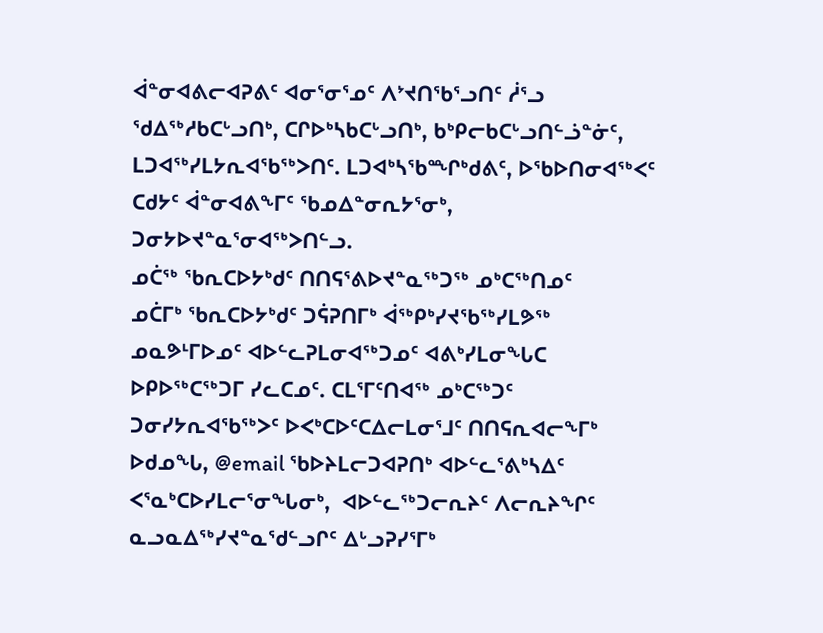ᐋᓐᓂᐊᕕᓕᐊᕈᕕᑦ ᐊᓂᕐᓂᕐᓄᑦ ᐱᔾᔪᑎᖃᕐᓗᑎᑦ ᓲᕐᓗ ᖁᐃᖅᓱᑲᑕᒡᓗᑎᒃ, ᑕᒋᐅᒃᓴᑲᑕᒡᓗᑎᒃ, ᑲᒃᑭᓕᑲᑕᒡᓗᑎᓪᓘᓐᓃᑦ, ᒪᑐᐊᖅᓯᒪᔭᕆᐊᖃᖅᐳᑎᑦ. ᒪᑐᐊᒃᓴᖃᙱᒃᑯᕕᑦ, ᐅᖃᐅᑎᓂᐊᖅᐸᑦ ᑕᑯᔭᑦ ᐋᓐᓂᐊᕕᖕᒥᑦ ᖃᓄᐃᓐᓂᕆᔭᕐᓂᒃ, ᑐᓂᔭᐅᔪᓐᓇᕐᓂᐊᖅᐳᑎᓪᓗ.
ᓄᑖᖅ ᖃᕆᑕᐅᔭᒃᑯᑦ ᑎᑎᕋᕐᕕᐅᔪᓐᓇᖅᑐᖅ ᓄᒃᑕᖅᑎᓄᑦ
ᓄᑖᒥᒃ ᖃᕆᑕᐅᔭᒃᑯᑦ ᑐᕌᕈᑎᒥᒃ ᐋᖅᑭᒃᓯᔪᖃᖅᓯᒪᕗᖅ ᓄᓇᕗᒻᒥᐅᓄᑦ ᐊᐅᓪᓚᕈᒪᓂᐊᖅᑐᓄᑦ ᐊᕕᒃᓯᒪᓂᖓᑕ ᐅᑭᐅᖅᑕᖅᑐᒥ ᓯᓚᑕᓄᑦ. ᑕᒪᕐᒥᑦᑎᐊᖅ ᓄᒃᑕᖅᑐᑦ ᑐᓂᓯᔭᕆᐊᖃᖅᐳᑦ ᐅᐸᒃᑕᐅᑦᑕᐃᓕᒪᓂᕐᒧᑦ ᑎᑎᕋᕆᐊᓕᖕᒥᒃ ᐅᑯᓄᖓ, @email ᖃᐅᔨᒪᓕᑐᐊᕈᑎᒃ ᐊᐅᓪᓚᕐᕕᒃᓴᐃᑦ ᐸᕐᓇᒃᑕᐅᓯᒪᓕᕐᓂᖓᓂᒃ,  ᐊᐅᓪᓚᖅᑐᓕᕆᔨᑦ ᐱᓕᕆᔨᖏᑦ ᓇᓗᓇᐃᖅᓯᔪᓐᓇᖁᓪᓗᒋᑦ ᐃᒡᓗᕈᓯᕐᒥᒃ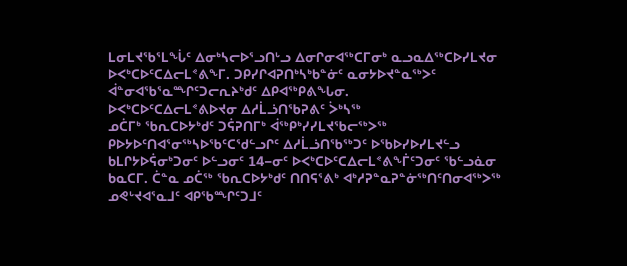ᒪᓂᒪᔪᖃᕐᒪᖔᑦ ᐃᓂᒃᓴᓕᐅᕐᓗᑎᒡᓗ ᐃᓂᒋᓂᐊᖅᑕᒥᓂᒃ ᓇᓗᓇᐃᖅᑕᐅᓯᒪᔪᓂ ᐅᐸᒃᑕᐅᑦᑕᐃᓕᒪᕝᕕᖕᒥ. ᑐᑭᓯᒋᐊᕈᑎᒃᓴᒃᑲᓐᓃᑦ ᓇᓂᔭᐅᔪᓐᓇᖅᐳᑦ ᐋᓐᓂᐊᖃᕐᓇᙱᑦᑐᓕᕆᔨᒃᑯᑦ ᐃᑭᐊᖅᑭᕕᖓᓂ.
ᐅᐸᒃᑕᐅᑦᑕᐃᓕᒪᕝᕕᐅᔪᓂ ᐃᓱᒫᓘᑎᖃᕈᕕᑦ ᐴᒃᓴᖅ
ᓄᑖᒥᒃ ᖃᕆᑕᐅᔭᒃᑯᑦ ᑐᕌᕈᑎᒥᒃ ᐋᖅᑭᒃᓯᓯᒪᔪᖃᓕᖅᐳᖅ ᑭᐅᔭᐅᑦᑎᐊᕐᓂᖅᓴᐅᖃᑦᑕᖁᓪᓗᒋᑦ ᐃᓱᒫᓘᑎᖃᖅᑐᑦ ᐅᖃᐅᓯᐅᓯᒪᔪᓪᓗ ᑲᒪᒋᔭᐅᕌᓂᒃᑐᓂᑦ ᐅᓪᓗᓂᑦ 14−ᓂᑦ ᐅᐸᒃᑕᐅᑦᑕᐃᓕᒪᕝᕕᖕᒦᑦᑐᓂᑦ ᖃᓪᓗᓈᓂ ᑲᓇᑕᒥ. ᑖᓐᓇ ᓄᑖᖅ ᖃᕆᑕᐅᔭᒃᑯᑦ ᑎᑎᕋᕐᕕᒃ ᐊᒃᓱᕈᓐᓇᕈᓐᓃᖅᑎᑦᑎᓂᐊᖅᐳᖅ ᓄᕙᒡᔪᐊᕐᓇᒧᑦ ᐊᑭᖃᙱᑦᑐᒧᑦ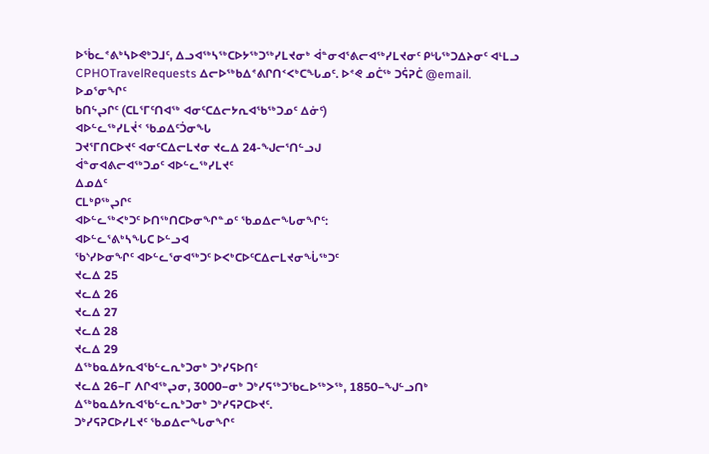ᐅᖄᓚᕝᕕᒃᓴᐅᕙᒃᑐᒧᑦ, ᐃᓗᐊᖅᓴᖅᑕᐅᔭᖅᑐᖅᓯᒪᔪᓂᒃ ᐋᓐᓂᐊᕐᕕᓕᐊᖅᓯᒪᔪᓂᑦ ᑭᒡᒐᖅᑐᐃᔨᓂᑦ ᐊᒻᒪᓗ CPHOTravelRequests ᐃᓕᐅᖅᑲᐃᕝᕕᒋᑎᑉᐸᒃᑕᖓᓄᑦ. ᐅᕝᕙ ᓄᑖᖅ ᑐᕌᕈᑖ @email.
ᐅᓄᕐᓂᖏᑦ
ᑲᑎᖦᖢᒋᑦ (ᑕᒪᕐᒥᑦᑎᐊᖅ ᐊᓂᑦᑕᐃᓕᔭᕆᐊᖃᖅᑐᓄᑦ ᐃᓃᑦ)
ᐊᐅᓪᓚᖅᓯᒪᔫᑉ ᖃᓄᐃᑦᑑᓂᖓ
ᑐᔪᕐᒥᑎᑕᐅᔪᑦ ᐊᓂᑦᑕᐃᓕᒪᔪᓂ ᔪᓚᐃ 24-ᖑᓕᕐᑎᓪᓗᒍ
ᐋᓐᓂᐊᕕᓕᐊᖅᑐᓄᑦ ᐊᐅᓪᓚᖅᓯᒪᔪᑦ
ᐃᓄᐃᑦ
ᑕᒪᒃᑭᖅᖢᒋᑦ
ᐊᐅᓪᓚᖅᐸᒃᑐᑦ ᐅᑎᖅᑎᑕᐅᓂᖏᓐᓄᑦ ᖃᓄᐃᓕᖓᓂᖏᑦ:
ᐊᐅᓪᓚᕐᕕᒃᓴᖓᑕ ᐅᓪᓗᐊ
ᖃᔅᓯᐅᓂᖏᑦ ᐊᐅᓪᓚᕐᓂᐊᖅᑐᑦ ᐅᐸᒃᑕᐅᑦᑕᐃᓕᒪᔪᓂᖔᖅᑐᑦ
ᔪᓚᐃ 25
ᔪᓚᐃ 26
ᔪᓚᐃ 27
ᔪᓚᐃ 28
ᔪᓚᐃ 29
ᐃᖅᑲᓇᐃᔭᕆᐊᖃᓪᓚᕆᒃᑐᓂᒃ ᑐᒃᓯᕋᐅᑎᑦ
ᔪᓚᐃ 26−ᒥ ᐱᒋᐊᖅᖢᓂ, 3000−ᓂᒃ ᑐᒃᓯᕋᖅᑐᖃᓚᐅᖅᐳᖅ, 1850−ᖑᓪᓗᑎᒃ ᐃᖅᑲᓇᐃᔭᕆᐊᖃᓪᓚᕆᒃᑐᓂᒃ ᑐᒃᓯᕋᕈᑕᐅᔪᑦ.
ᑐᒃᓯᕋᕈᑕᐅᓯᒪᔪᑦ ᖃᓄᐃᓕᖓᓂᖏᑦ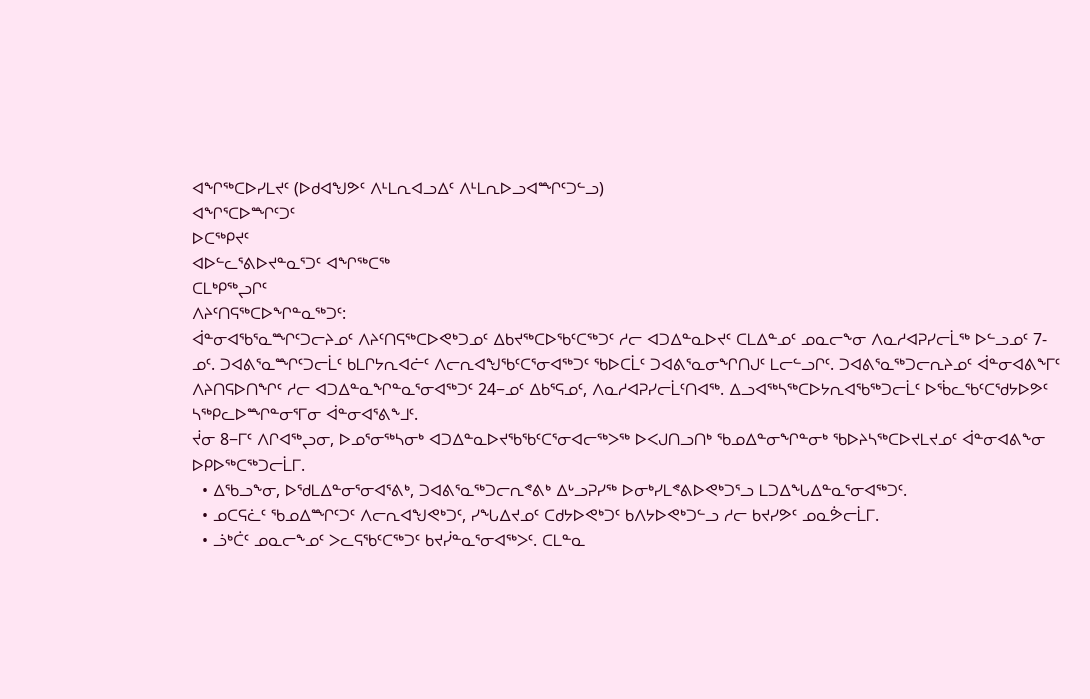ᐊᖏᖅᑕᐅᓯᒪᔪᑦ (ᐅᑯᐊᖑᕗᑦ ᐱᒻᒪᕆᐊᓗᐃᑦ ᐱᒻᒪᕆᐅᓗᐊᙱᑦᑐᓪᓗ)
ᐊᖏᕐᑕᐅᙱᑦᑐᑦ
ᐅᑕᖅᑭᔪᑦ
ᐊᐅᓪᓚᕐᕕᐅᔪᓐᓇᕐᑐᑦ ᐊᖏᖅᑕᖅ
ᑕᒪᒃᑭᖅᖢᒋᑦ
ᐱᔨᑦᑎᕋᖅᑕᐅᖏᓐᓇᖅᑐᑦ:
ᐋᓐᓂᐊᖃᕐᓇᙱᑦᑐᓕᔨᓄᑦ ᐱᔨᑦᑎᕋᖅᑕᐅᕙᒃᑐᓄᑦ ᐃᑲᔪᖅᑕᐅᖃᑦᑕᖅᑐᑦ ᓱᓕ ᐊᑐᐃᓐᓇᐅᔪᑦ ᑕᒪᐃᓐᓄᑦ ᓄᓇᓕᖕᓂ ᐱᓇᓱᐊᕈᓯᓕᒫᖅ ᐅᓪᓗᓄᑦ 7-ᓄᑦ. ᑐᐊᕕᕐᓇᙱᑦᑐᓕᒫᑦ ᑲᒪᒋᔭᕆᐊᓖᑦ ᐱᓕᕆᐊᖑᖃᑦᑕᕐᓂᐊᖅᑐᑦ ᖃᐅᑕᒫᑦ ᑐᐊᕕᕐᓇᓂᖏᑎᒍᑦ ᒪᓕᓪᓗᒋᑦ. ᑐᐊᕕᕐᓇᖅᑐᓕᕆᔨᓄᑦ ᐋᓐᓂᐊᕕᖕᒥᑦ ᐱᔨᑎᕋᐅᑎᖏᑦ ᓱᓕ ᐊᑐᐃᓐᓇᖏᓐᓇᕐᓂᐊᖅᑐᑦ 24−ᓄᑦ ᐃᑲᕐᕋᓄᑦ, ᐱᓇᓱᐊᕈᓯᓕᒫᑦᑎᐊᖅ. ᐃᓗᐊᖅᓴᖅᑕᐅᔭᕆᐊᖃᖅᑐᓕᒫᑦ ᐅᖄᓚᖃᑦᑕᖁᔭᐅᕗᑦ ᓴᖅᑭᓚᐅᙱᓐᓂᕐᒥᓂ ᐋᓐᓂᐊᕐᕕᖕᒧᑦ.
ᔫᓂ 8−ᒥᑦ ᐱᒋᐊᖅᖢᓂ, ᐅᓄᕐᓂᖅᓴᓂᒃ ᐊᑐᐃᓐᓇᐅᔪᖃᖃᑦᑕᕐᓂᐊᓕᖅᐳᖅ ᐅᐸᒍᑎᓗᑎᒃ ᖃᓄᐃᓐᓂᖏᓐᓂᒃ ᖃᐅᔨᓴᖅᑕᐅᔪᒪᔪᓄᑦ ᐋᓐᓂᐊᕕᖕᓂ ᐅᑭᐅᖅᑕᖅᑐᓕᒫᒥ.
  • ᐃᖃᓗᖕᓂ, ᐅᖁᒪᐃᓐᓂᕐᓂᐊᕐᕕᒃ, ᑐᐊᕕᕐᓇᖅᑐᓕᕆᕝᕕᒃ ᐃᒡᓗᕈᓯᖅ ᐅᓂᒃᓯᒪᕝᕕᐅᕙᒃᑐᕐᓗ ᒪᑐᐃᖓᐃᓐᓇᕐᓂᐊᖅᑐᑦ.
  • ᓄᑕᕋᓛᑦ ᖃᓄᐃᙱᑦᑐᑦ ᐱᓕᕆᐊᖑᕙᒃᑐᑦ, ᓯᖓᐃᔪᓄᑦ ᑕᑯᔭᐅᕙᒃᑐᑦ ᑲᐱᔭᐅᕙᒃᑐᓪᓗ ᓱᓕ ᑲᔪᓯᕗᑦ ᓄᓇᕘᓕᒫᒥ.
  • ᓘᒃᑖᑦ ᓄᓇᓕᖕᓄᑦ ᐳᓚᕋᖃᑦᑕᖅᑐᑦ ᑲᔪᓰᓐᓇᕐᓂᐊᖅᐳᑦ. ᑕᒪᓐᓇ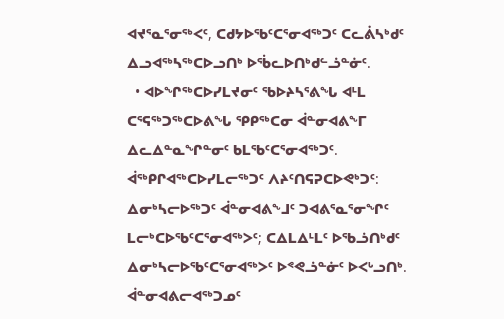ᐊᔪᕐᓇᕐᓂᖅᐸᑦ, ᑕᑯᔭᐅᖃᑦᑕᕐᓂᐊᖅᑐᑦ ᑕᓚᕖᓴᒃᑯᑦ ᐃᓗᐊᖅᓴᖅᑕᐅᓗᑎᒃ ᐅᖄᓚᐅᑎᒃᑯᓪᓘᓐᓃᑦ.
  • ᐊᐅᖏᖅᑕᐅᓯᒪᔪᓂᑦ ᖃᐅᔨᓴᕐᕕᖓ ᐊᒻᒪ ᑕᕐᕋᖅᑐᖅᑕᐅᕕᖓ ᕿᑭᖅᑕᓂ ᐋᓐᓂᐊᕕᖕᒥ ᐃᓚᐃᓐᓇᖏᓐᓂᑦ ᑲᒪᖃᑦᑕᕐᓂᐊᖅᑐᑦ.
ᐋᖅᑭᒋᐊᖅᑕᐅᓯᒪᓕᖅᑐᑦ ᐱᔨᑦᑎᕋᕈᑕᐅᕙᒃᑐᑦ:
ᐃᓂᒃᓴᓕᐅᖅᑐᑦ ᐋᓐᓂᐊᕕᖕᒧᑦ ᑐᐊᕕᕐᓇᕐᓂᖏᑦ ᒪᓕᒃᑕᐅᖃᑦᑕᕐᓂᐊᖅᐳᑦ; ᑕᐃᒪᐃᒻᒪᑦ ᐅᖃᓘᑎᒃᑯᑦ ᐃᓂᒃᓴᓕᐅᖃᑦᑕᕐᓂᐊᖅᐳᑦ ᐅᕝᕙᓘᓐᓃᑦ ᐅᐸᒡᓗᑎᒃ.
ᐋᓐᓂᐊᕕᓕᐊᖅᑐᓄᑦ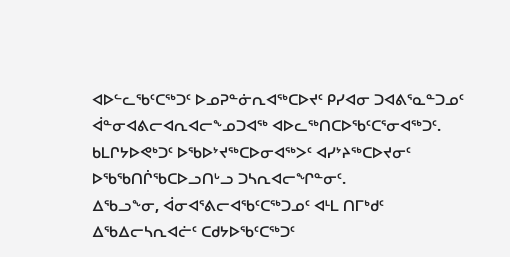ᐊᐅᓪᓚᖃᑦᑕᖅᑐᑦ ᐅᓄᕈᓐᓃᕆᐊᖅᑕᐅᔪᑦ ᑭᓯᐊᓂ ᑐᐊᕕᕐᓇᓐᑐᓄᑦ ᐋᓐᓂᐊᕕᓕᐊᕆᐊᓕᖕᓄᑐᐊᖅ ᐊᐅᓚᖅᑎᑕᐅᖃᑦᑕᕐᓂᐊᖅᑐᑦ.  ᑲᒪᒋᔭᐅᕙᒃᑐᑦ ᐅᖃᐅᔾᔪᖅᑕᐅᓂᐊᖅᐳᑦ ᐊᓯᔾᔨᖅᑕᐅᔪᓂᑦ ᐅᖃᖃᑎᒌᖃᑕᐅᓗᑎᒡᓗ ᑐᓴᕆᐊᓕᖏᓐᓂᑦ.
ᐃᖃᓗᖕᓂ, ᐋᓂᐊᕐᕕᓕᐊᖃᑦᑕᖅᑐᓄᑦ ᐊᒻᒪ ᑎᒥᒃᑯᑦ ᐃᖃᐃᓕᓴᕆᐊᓖᑦ ᑕᑯᔭᐅᖃᑦᑕᖅᑐᑦ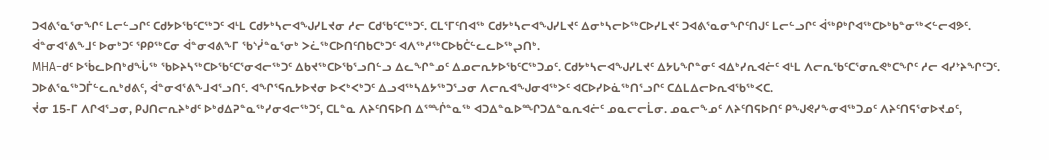ᑐᐊᕕᕐᓇᕐᓂᖏᑦ ᒪᓕᓪᓗᒋᑦ ᑕᑯᔭᐅᖃᑦᑕᖅᑐᑦ ᐊᒻᒪ ᑕᑯᔭᒃᓴᓕᐊᖑᓯᒪᔪᓂ ᓱᓕ ᑕᑯᖃᑦᑕᖅᑐᑦ. ᑕᒪᕐᒥᑦᑎᐊᖅ ᑕᑯᔭᒃᓴᓕᐊᖑᓯᒪᔪᑦ ᐃᓂᒃᓴᓕᐅᖅᑕᐅᓯᒪᔪᑦ ᑐᐊᕕᕐᓇᓂᖏᑦᑎᒍᑦ ᒪᓕᓪᓗᒋᑦ ᐋᖅᑭᒃᒋᐊᖅᑕᐅᒃᑲᓐᓂᖅᐸᓪᓕᐊᕗᑦ.
ᐋᓐᓂᐊᕐᕕᖕᒧᑦ ᐅᓂᒃᑐᑦ ᕿᑭᖅᑕᓂ ᐋᓐᓂᐊᕕᖕᒥ ᖃᔅᓰᓐᓇᕐᓂᒃ ᐳᓛᖅᑕᐅᑎᑦᑎᑲᑕᒃᑐᑦ ᐊᐱᖅᓱᖅᑕᐅᑲᑖᓪᓚᓚᐅᖅᖢᑎᒃ.
MHA−ᑯᑦ ᐅᖄᓚᐅᑎᒃᑯᖔᖅ ᖃᐅᔨᓴᖅᑕᐅᖃᑦᑕᕐᓂᐊᓕᖅᑐᑦ ᐃᑲᔪᖅᑕᐅᖃᕐᓗᑎᓪᓗ ᐃᓚᖏᓐᓄᑦ ᐃᓄᓕᕆᔭᐅᖃᑦᑕᖅᑐᓄᑦ. ᑕᑯᔭᒃᓴᓕᐊᖑᓯᒪᔪᑦ ᐃᔭᒐᖏᓐᓂᑦ ᐊᐃᒃᓯᕆᐊᓖᑦ ᐊᒻᒪ ᐱᓕᕆᖃᑦᑕᕐᓂᕆᕙᒃᑕᖏᑦ ᓱᓕ ᐊᓯᔾᔨᖏᑦᑐᑦ. ᑐᐅᕕᕐᓇᖅᑐᒦᓪᓚᕆᒃᑯᕕᑦ, ᐋᓐᓂᐊᕐᕕᖕᒧᐊᕐᓗᑎᑦ. ᐊᖏᕐᕋᕆᔭᐅᔪᓂ ᐅᐸᒃᐸᒃᑐᑦ ᐃᓗᐊᖅᓴᐃᔭᖅᑐᕐᓗᓂ ᐱᓕᕆᐊᖑᓂᐊᖅᐳᑦ ᐊᑕᐅᓯᐅᓈᖅᑎᕐᓗᒋᑦ ᑕᐃᒪᐃᓕᐅᕆᐊᖃᖅᐸᑕ.
ᔫᓂ 15-ᒥ ᐱᒋᐊᕐᓗᓂ, ᑭᒍᑎᓕᕆᔨᒃᑯᑦ ᐅᒃᑯᐃᕈᓐᓇᖅᓯᓂᐊᓕᖅᑐᑦ, ᑕᒪᓐᓇ ᐱᔨᑦᑎᕋᐅᑎ ᐃᕐᙲᓐᓇᖅ ᐊᑐᐃᓐᓇᐅᙱᑐᐃᓐᓇᕆᐊᓖᑦ ᓄᓇᓕᓕᒫᓂ. ᓄᓇᓕᖕᓄᑦ ᐱᔨᑦᑎᕋᐅᑎᑦ ᑭᖑᕙᓯᖕᓂᐊᖅᑐᓄᑦ ᐱᔨᑦᑎᕋᕐᓂᐅᔪᓄᑦ,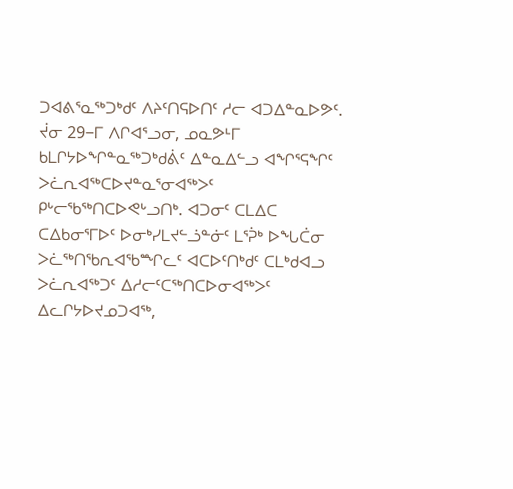ᑐᐊᕕᕐᓇᖅᑐᒃᑯᑦ ᐱᔨᑦᑎᕋᐅᑎᑦ ᓱᓕ ᐊᑐᐃᓐᓇᐅᕗᑦ.
ᔫᓂ 29−ᒥ ᐱᒋᐊᕐᓗᓂ, ᓄᓇᕗᒻᒥ ᑲᒪᒋᔭᐅᖏᓐᓇᖅᑐᒃᑯᕖᑦ ᐃᓐᓇᐃᓪᓗ ᐊᖏᕐᕋᖏᑦ ᐳᓛᕆᐊᖅᑕᐅᔪᓐᓇᕐᓂᐊᖅᐳᑦ ᑭᒡᓕᖃᖅᑎᑕᐅᕙᒡᓗᑎᒃ. ᐊᑐᓂᑦ ᑕᒪᐃᑕ ᑕᐃᑲᓂᕐᒥᐅᑦ ᐅᓂᒃᓯᒪᔪᓪᓘᓐᓃᑦ ᒪᕐᕉᒃ ᐅᖓᑖᓂ ᐳᓛᖅᑎᖃᕆᐊᖃᙱᓚᑦ ᐊᑕᐅᑦᑎᒃᑯᑦ ᑕᒪᒃᑯᐊᓗ ᐳᓛᕆᐊᖅᑐᑦ ᐃᓱᓕᑦᑕᖅᑎᑕᐅᓂᐊᖅᐳᑦ ᐃᓚᒋᔭᐅᔪᓄᑐᐊᖅ,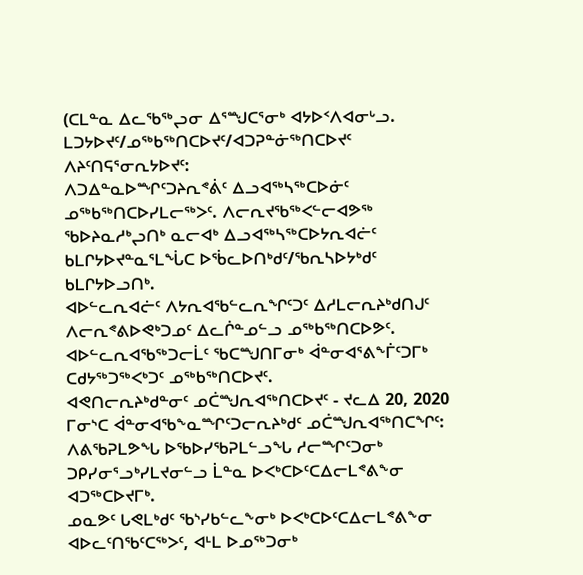(ᑕᒪᓐᓇ ᐃᓚᖃᖅᖢᓂ ᐃᕐᙳᑕᕐᓂᒃ ᐊᔭᐅᑉᐱᐊᓂᒡᓗ.
ᒪᑐᔭᐅᔪᑦ/ᓄᖅᑲᖅᑎᑕᐅᔪᑦ/ᐊᑐᕈᓐᓃᖅᑎᑕᐅᔪᑦ ᐱᔨᑦᑎᕋᕐᓂᕆᔭᐅᔪᑦ:
ᐱᑐᐃᓐᓇᐅᙱᑦᑐᔨᕆᕝᕖᑦ ᐃᓗᐊᖅᓴᖅᑕᐅᓃᑦ ᓄᖅᑲᖅᑎᑕᐅᓯᒪᓕᖅᐳᑦ. ᐱᓕᕆᔪᖃᖅᐸᓪᓕᐊᕗᖅ ᖃᐅᔨᓇᓱᒃᖢᑎᒃ ᓇᓕᐊᒃ ᐃᓗᐊᖅᓴᖅᑕᐅᔭᕆᐊᓖᑦ ᑲᒪᒋᔭᐅᔪᓐᓇᕐᒪᖔᑕ ᐅᖄᓚᐅᑎᒃᑯᑦ/ᖃᕆᓴᐅᔭᒃᑯᑦ ᑲᒪᒋᔭᐅᓗᑎᒃ.
ᐊᐅᓪᓚᕆᐊᓖᑦ ᐱᔭᕆᐊᖃᓪᓚᕆᖏᑦᑐᑦ ᐃᓱᒪᓕᕆᔨᒃᑯᑎᒍᑦ ᐱᓕᕆᕝᕕᐅᕙᒃᑐᓄᑦ ᐃᓚᒌᓐᓄᓪᓗ ᓄᖅᑲᖅᑎᑕᐅᕗᑦ.  ᐊᐅᓪᓚᕆᐊᖃᖅᑐᓕᒫᑦ ᖃᑕᙳᑎᒥᓂᒃ ᐋᓐᓂᐊᕐᕕᖕᒦᑦᑐᒥᒃ ᑕᑯᔭᖅᑐᖅᐸᒃᑐᑦ ᓄᖅᑲᖅᑎᑕᐅᔪᑦ.
ᐊᕙᑎᓕᕆᔨᒃᑯᓐᓂᑦ ᓄᑖᙳᕆᐊᖅᑎᑕᐅᔪᑦ - ᔪᓚᐃ 20, 2020
ᒥᓂᔅᑕ ᐋᓐᓂᐊᖃᖕᓇᙱᑦᑐᓕᕆᔨᒃᑯᑦ ᓄᑖᙳᕆᐊᖅᑎᑕᖏᑦ:
ᐱᕕᖃᕈᒪᕗᖓ ᐅᖃᐅᓯᖃᕈᒪᓪᓗᖓ ᓱᓕᙱᑦᑐᓂᒃ ᑐᑭᓯᓂᕐᓗᒃᓯᒪᔪᓂᓪᓗ ᒫᓐᓇ ᐅᐸᒃᑕᐅᑦᑕᐃᓕᒪᕝᕕᖕᓂ ᐊᑐᖅᑕᐅᔪᒥᒃ.
ᓄᓇᕗᑦ ᒐᕙᒪᒃᑯᑦ ᖃᔅᓯᑲᓪᓚᖕᓂᒃ ᐅᐸᒃᑕᐅᑦᑕᐃᓕᒪᕝᕕᖕᓂ ᐊᐅᓚᑦᑎᖃᑦᑕᖅᐳᑦ, ᐊᒻᒪ ᐅᓄᖅᑐᓂᒃ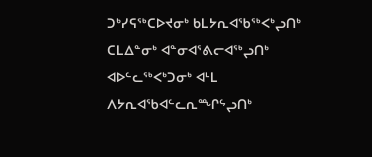ᑐᒃᓯᕋᖅᑕᐅᔪᓂᒃ ᑲᒪᔭᕆᐊᖃᖅᐸᒃᖢᑎᒃ ᑕᒪᐃᓐᓂᒃ ᐊᓐᓂᐊᕐᕕᓕᐊᖅᖢᑎᒃ ᐊᐅᓪᓚᖅᐸᒃᑐᓂᒃ ᐊᒻᒪ ᐱᔭᕆᐊᖃᐊᓪᓚᕆᙱᖦᖢᑎᒃ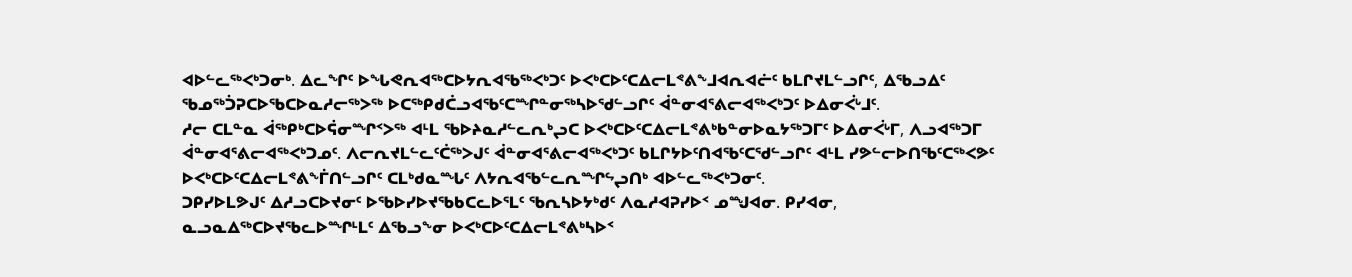ᐊᐅᓪᓚᖅᐸᒃᑐᓂᒃ. ᐃᓚᖏᑦ ᐅᖓᕙᕆᐊᖅᑕᐅᔭᕆᐊᖃᖅᐸᒃᑐᑦ ᐅᐸᒃᑕᐅᑦᑕᐃᓕᒪᕝᕕᖕᒧᐊᕆᐊᓖᑦ ᑲᒪᒋᔪᒪᓪᓗᒋᑦ, ᐃᖃᓗᐃᑦ ᖃᓄᖅᑑᕈᑕᐅᖃᑕᐅᓇᓱᓕᖅᐳᖅ ᐅᑕᖅᑭᑯᑖᓗᐊᖃᑦᑕᙱᓐᓂᖅᓴᐅᖁᓪᓗᒋᑦ ᐋᓐᓂᐊᕐᕕᓕᐊᖅᐸᒃᑐᑦ ᐅᐃᓂᐹᒡᒧᑦ.
ᓱᓕ ᑕᒪᓐᓇ ᐋᖅᑭᒃᑕᐅᕌᓂᙱᑉᐳᖅ ᐊᒻᒪ ᖃᐅᔨᓇᓱᓪᓚᕆᒃᖢᑕ ᐅᐸᒃᑕᐅᑦᑕᐃᓕᒪᕝᕕᒃᑲᓐᓂᐅᓇᔭᖅᑐᒥᑦ ᐅᐃᓂᐹᒡᒥ, ᐱᓗᐊᖅᑐᒥ ᐋᓐᓂᐊᕐᕕᓕᐊᖅᐸᒃᑐᓄᑦ. ᐱᓕᕆᔪᒪᓪᓚᑦᑖᖅᐳᒍᑦ ᐋᓐᓂᐊᕐᕕᓕᐊᖅᐸᒃᑐᑦ ᑲᒪᒋᔭᐅᑦᑎᐊᖃᑦᑕᖁᓪᓗᒋᑦ ᐊᒻᒪ ᓯᕗᓪᓕᐅᑎᖃᑦᑕᖅᐸᕗᑦ ᐅᐸᒃᑕᐅᑦᑕᐃᓕᒪᕝᕕᖕᒦᑎᓪᓗᒋᑦ ᑕᒪᒃᑯᓇᙵᑦ ᐱᔭᕆᐊᖃᓪᓚᕆᙱᖦᖢᑎᒃ ᐊᐅᓪᓚᖅᐸᒃᑐᓂᑦ.
ᑐᑭᓯᐅᒪᕗᒍᑦ ᐃᓱᓗᑕᐅᔪᓂᑦ ᐅᖃᐅᓯᐅᔪᖃᑲᑕᓚᐅᕐᒪᑦ ᖃᕆᓴᐅᔭᒃᑯᑦ ᐱᓇᓱᐊᕈᓯᐅᑉ ᓄᙳᐊᓂ. ᑭᓯᐊᓂ, ᓇᓗᓇᐃᖅᑕᐅᔪᖃᓚᐅᙱᒻᒪᑦ ᐃᖃᓗᖕᓂ ᐅᐸᒃᑕᐅᑦᑕᐃᓕᒪᕝᕕᒃᓴᐅᑉ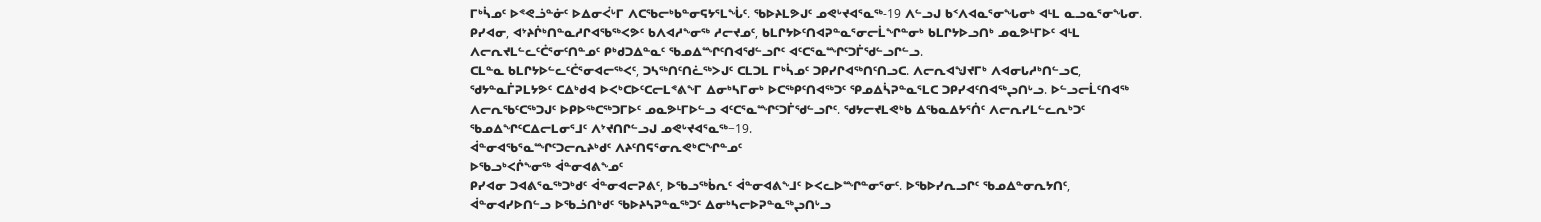ᒥᒃᓵᓄᑦ ᐅᕝᕙᓘᓐᓃᑦ ᐅᐃᓂᐹᒡᒥ ᐱᑕᖃᓕᒃᑲᓐᓂᕋᔭᕐᒪᖔᑦ. ᖃᐅᔨᒪᕗᒍᑦ ᓄᕙᒡᔪᐊᕐᓇᖅ-19 ᐱᓪᓗᒍ ᑲᑉᐱᐊᓇᕐᓂᖓᓂᒃ ᐊᒻᒪ ᓇᓗᓇᕐᓂᖓᓂ. ᑭᓯᐊᓂ, ᐊᔾᔨᒌᒃᑎᓐᓇᓱᒋᐊᖃᖅᐸᕗᑦ ᑲᐱᐊᓱᖕᓂᖅ ᓱᓕᔪᓄᑦ, ᑲᒪᒋᔭᐅᑦᑎᐊᕈᓐᓇᕐᓂᓕᒫᖏᓐᓂᒃ ᑲᒪᒋᔭᐅᓗᑎᒃ ᓄᓇᕗᒻᒥᐅᑦ ᐊᒻᒪ ᐱᓕᕆᔪᒪᓪᓚᑦᑖᕐᓂᑦᑎᓐᓄᑦ ᑭᒃᑯᑐᐃᓐᓇᑦ ᖃᓄᐃᙱᑦᑎᐊᖁᓪᓗᒋᑦ ᐊᑦᑕᕐᓇᙱᑦᑐᒦᖁᓪᓗᒋᓪᓗ.
ᑕᒪᓐᓇ ᑲᒪᒋᔭᐅᓪᓚᑦᑖᕐᓂᐊᓕᖅᐸᑦ, ᑐᓴᖅᑎᑦᑎᓛᖅᐳᒍᑦ ᑕᒪᑐᒪ ᒥᒃᓵᓄᑦ ᑐᑭᓯᒋᐊᖅᑎᑦᑎᓗᑕ. ᐱᓕᕆᐊᖑᔪᒥᒃ ᐱᐊᓂᒐᓱᒃᑎᓪᓗᑕ, ᖁᔭᓐᓇᒦᕈᒪᔭᕗᑦ ᑕᐃᒃᑯᐊ ᐅᐸᒃᑕᐅᑦᑕᓕᒪᕝᕕᖕᒥ ᐃᓂᒃᓴᒥᓂᒃ ᐅᑕᖅᑭᑦᑎᐊᖅᑐᑦ ᕿᓄᐃᓵᕈᓐᓇᕐᒪᑕ ᑐᑭᓯᐊᑦᑎᐊᖅᖢᑎᒡᓗ. ᐅᓪᓗᓕᒫᑦᑎᐊᖅ ᐱᓕᕆᖃᑦᑕᖅᑐᒍᑦ ᐅᑭᐅᖅᑕᖅᑐᒥᐅᑦ ᓄᓇᕗᒻᒥᐅᓪᓗ ᐊᑦᑕᕐᓇᙱᑦᑐᒦᖁᓪᓗᒋᑦ. ᖁᔭᓕᔪᒪᕙᒃᑲ ᐃᖃᓇᐃᔭᕐᑏᑦ ᐱᓕᕆᓯᒪᓪᓚᕆᒃᑐᑦ ᖃᓄᐃᖏᑦᑕᐃᓕᒪᓂᕐᒧᑦ ᐱᔾᔪᑎᒋᓪᓗᒍ ᓄᕙᒡᔪᐊᕐᓇᖅ−19.
ᐋᓐᓂᐊᖃᕐᓇᙱᑦᑐᓕᕆᔨᒃᑯᑦ ᐱᔨᑦᑎᕋᕐᓂᕆᕙᒃᑕᖏᓐᓄᑦ
ᐅᖃᓗᒃᐸᒌᖕᓂᖅ ᐋᓐᓂᐊᕕᖕᓄᑦ
ᑭᓯᐊᓂ ᑐᐊᕕᕐᓇᖅᑐᒃᑯᑦ ᐋᓐᓂᐊᓕᕈᕕᑦ, ᐅᖃᓗᖅᑳᕆᑦ ᐋᓐᓂᐊᕕᖕᒧᑦ ᐅᐸᓚᐅᙱᓐᓂᕐᓂᑦ. ᐅᖃᐅᓯᕆᓗᒋᑦ ᖃᓄᐃᓐᓂᕆᔭᑎᑦ, ᐋᓐᓂᐊᓯᐅᑎᓪᓗ ᐅᖃᓘᑎᒃᑯᑦ ᖃᐅᔨᓴᕈᓐᓇᖅᑐᑦ ᐃᓂᒃᓴᓕᐅᕈᓐᓇᖅᖢᑎᒡᓗ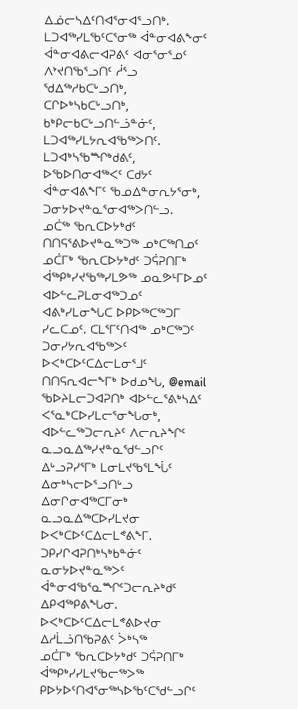ᐃᓅᓕᓴᐃᑦᑎᐊᕐᓂᐊᕐᓗᑎᒃ.
ᒪᑐᐊᖅᓯᒪᖃᑦᑕᕐᓂᖅ ᐋᓐᓂᐊᕕᖕᓂᑦ
ᐋᓐᓂᐊᕕᓕᐊᕈᕕᑦ ᐊᓂᕐᓂᕐᓄᑦ ᐱᔾᔪᑎᖃᕐᓗᑎᑦ ᓲᕐᓗ ᖁᐃᖅᓱᑲᑕᒡᓗᑎᒃ, ᑕᒋᐅᒃᓴᑲᑕᒡᓗᑎᒃ, ᑲᒃᑭᓕᑲᑕᒡᓗᑎᓪᓘᓐᓃᑦ, ᒪᑐᐊᖅᓯᒪᔭᕆᐊᖃᖅᐳᑎᑦ. ᒪᑐᐊᒃᓴᖃᙱᒃᑯᕕᑦ, ᐅᖃᐅᑎᓂᐊᖅᐸᑦ ᑕᑯᔭᑦ ᐋᓐᓂᐊᕕᖕᒥᑦ ᖃᓄᐃᓐᓂᕆᔭᕐᓂᒃ, ᑐᓂᔭᐅᔪᓐᓇᕐᓂᐊᖅᐳᑎᓪᓗ.
ᓄᑖᖅ ᖃᕆᑕᐅᔭᒃᑯᑦ ᑎᑎᕋᕐᕕᐅᔪᓐᓇᖅᑐᖅ ᓄᒃᑕᖅᑎᓄᑦ
ᓄᑖᒥᒃ ᖃᕆᑕᐅᔭᒃᑯᑦ ᑐᕌᕈᑎᒥᒃ ᐋᖅᑭᒃᓯᔪᖃᖅᓯᒪᕗᖅ ᓄᓇᕗᒻᒥᐅᓄᑦ ᐊᐅᓪᓚᕈᒪᓂᐊᖅᑐᓄᑦ ᐊᕕᒃᓯᒪᓂᖓᑕ ᐅᑭᐅᖅᑕᖅᑐᒥ ᓯᓚᑕᓄᑦ. ᑕᒪᕐᒥᑦᑎᐊᖅ ᓄᒃᑕᖅᑐᑦ ᑐᓂᓯᔭᕆᐊᖃᖅᐳᑦ ᐅᐸᒃᑕᐅᑦᑕᐃᓕᒪᓂᕐᒧᑦ ᑎᑎᕋᕆᐊᓕᖕᒥᒃ ᐅᑯᓄᖓ, @email ᖃᐅᔨᒪᓕᑐᐊᕈᑎᒃ ᐊᐅᓪᓚᕐᕕᒃᓴᐃᑦ ᐸᕐᓇᒃᑕᐅᓯᒪᓕᕐᓂᖓᓂᒃ, ᐊᐅᓪᓚᖅᑐᓕᕆᔨᑦ ᐱᓕᕆᔨᖏᑦ ᓇᓗᓇᐃᖅᓯᔪᓐᓇᖁᓪᓗᒋᑦ ᐃᒡᓗᕈᓯᕐᒥᒃ ᒪᓂᒪᔪᖃᕐᒪᖔᑦ ᐃᓂᒃᓴᓕᐅᕐᓗᑎᒡᓗ ᐃᓂᒋᓂᐊᖅᑕᒥᓂᒃ ᓇᓗᓇᐃᖅᑕᐅᓯᒪᔪᓂ ᐅᐸᒃᑕᐅᑦᑕᐃᓕᒪᕝᕕᖕᒥ. ᑐᑭᓯᒋᐊᕈᑎᒃᓴᒃᑲᓐᓃᑦ ᓇᓂᔭᐅᔪᓐᓇᖅᐳᑦ ᐋᓐᓂᐊᖃᕐᓇᙱᑦᑐᓕᕆᔨᒃᑯᑦ ᐃᑭᐊᖅᑭᕕᖓᓂ.
ᐅᐸᒃᑕᐅᑦᑕᐃᓕᒪᕝᕕᐅᔪᓂ ᐃᓱᒫᓘᑎᖃᕈᕕᑦ ᐴᒃᓴᖅ
ᓄᑖᒥᒃ ᖃᕆᑕᐅᔭᒃᑯᑦ ᑐᕌᕈᑎᒥᒃ ᐋᖅᑭᒃᓯᓯᒪᔪᖃᓕᖅᐳᖅ ᑭᐅᔭᐅᑦᑎᐊᕐᓂᖅᓴᐅᖃᑦᑕᖁᓪᓗᒋᑦ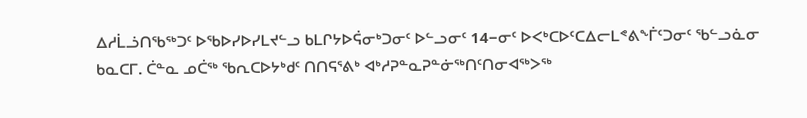ᐃᓱᒫᓘᑎᖃᖅᑐᑦ ᐅᖃᐅᓯᐅᓯᒪᔪᓪᓗ ᑲᒪᒋᔭᐅᕌᓂᒃᑐᓂᑦ ᐅᓪᓗᓂᑦ 14−ᓂᑦ ᐅᐸᒃᑕᐅᑦᑕᐃᓕᒪᕝᕕᖕᒦᑦᑐᓂᑦ ᖃᓪᓗᓈᓂ ᑲᓇᑕᒥ. ᑖᓐᓇ ᓄᑖᖅ ᖃᕆᑕᐅᔭᒃᑯᑦ ᑎᑎᕋᕐᕕᒃ ᐊᒃᓱᕈᓐᓇᕈᓐᓃᖅᑎᑦᑎᓂᐊᖅᐳᖅ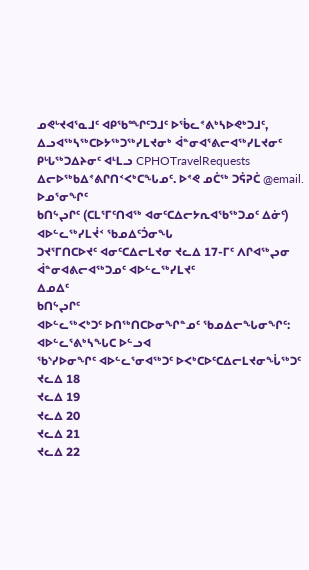ᓄᕙᒡᔪᐊᕐᓇᒧᑦ ᐊᑭᖃᙱᑦᑐᒧᑦ ᐅᖄᓚᕝᕕᒃᓴᐅᕙᒃᑐᒧᑦ, ᐃᓗᐊᖅᓴᖅᑕᐅᔭᖅᑐᖅᓯᒪᔪᓂᒃ ᐋᓐᓂᐊᕐᕕᓕᐊᖅᓯᒪᔪᓂᑦ ᑭᒡᒐᖅᑐᐃᔨᓂᑦ ᐊᒻᒪᓗ CPHOTravelRequests ᐃᓕᐅᖅᑲᐃᕝᕕᒋᑎᑉᐸᒃᑕᖓᓄᑦ. ᐅᕝᕙ ᓄᑖᖅ ᑐᕌᕈᑖ @email.
ᐅᓄᕐᓂᖏᑦ
ᑲᑎᖦᖢᒋᑦ (ᑕᒪᕐᒥᑦᑎᐊᖅ ᐊᓂᑦᑕᐃᓕᔭᕆᐊᖃᖅᑐᓄᑦ ᐃᓃᑦ)
ᐊᐅᓪᓚᖅᓯᒪᔫᑉ ᖃᓄᐃᑦᑑᓂᖓ
ᑐᔪᕐᒥᑎᑕᐅᔪᑦ ᐊᓂᑦᑕᐃᓕᒪᔪᓂ ᔪᓚᐃ 17-ᒥᑦ ᐱᒋᐊᖅᖢᓂ
ᐋᓐᓂᐊᕕᓕᐊᖅᑐᓄᑦ ᐊᐅᓪᓚᖅᓯᒪᔪᑦ
ᐃᓄᐃᑦ
ᑲᑎᖦᖢᒋᑦ
ᐊᐅᓪᓚᖅᐸᒃᑐᑦ ᐅᑎᖅᑎᑕᐅᓂᖏᓐᓄᑦ ᖃᓄᐃᓕᖓᓂᖏᑦ:
ᐊᐅᓪᓚᕐᕕᒃᓴᖓᑕ ᐅᓪᓗᐊ
ᖃᔅᓯᐅᓂᖏᑦ ᐊᐅᓪᓚᕐᓂᐊᖅᑐᑦ ᐅᐸᒃᑕᐅᑦᑕᐃᓕᒪᔪᓂᖔᖅᑐᑦ
ᔪᓚᐃ 18
ᔪᓚᐃ 19
ᔪᓚᐃ 20
ᔪᓚᐃ 21
ᔪᓚᐃ 22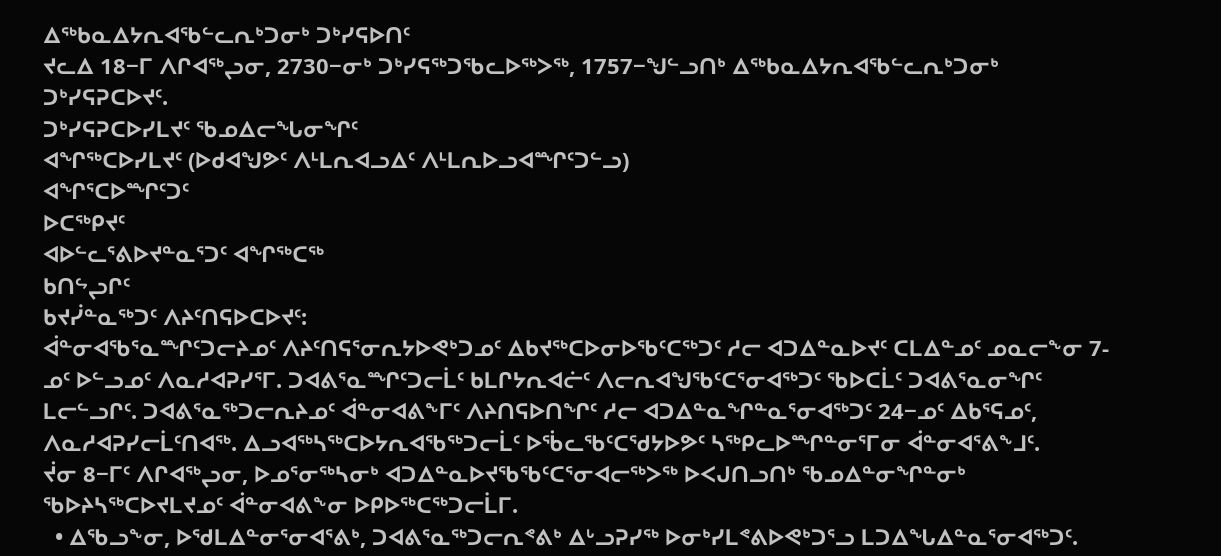ᐃᖅᑲᓇᐃᔭᕆᐊᖃᓪᓚᕆᒃᑐᓂᒃ ᑐᒃᓯᕋᐅᑎᑦ
ᔪᓚᐃ 18−ᒥ ᐱᒋᐊᖅᖢᓂ, 2730−ᓂᒃ ᑐᒃᓯᕋᖅᑐᖃᓚᐅᖅᐳᖅ, 1757−ᖑᓪᓗᑎᒃ ᐃᖅᑲᓇᐃᔭᕆᐊᖃᓪᓚᕆᒃᑐᓂᒃ ᑐᒃᓯᕋᕈᑕᐅᔪᑦ.
ᑐᒃᓯᕋᕈᑕᐅᓯᒪᔪᑦ ᖃᓄᐃᓕᖓᓂᖏᑦ
ᐊᖏᖅᑕᐅᓯᒪᔪᑦ (ᐅᑯᐊᖑᕗᑦ ᐱᒻᒪᕆᐊᓗᐃᑦ ᐱᒻᒪᕆᐅᓗᐊᙱᑦᑐᓪᓗ)
ᐊᖏᕐᑕᐅᙱᑦᑐᑦ
ᐅᑕᖅᑭᔪᑦ
ᐊᐅᓪᓚᕐᕕᐅᔪᓐᓇᕐᑐᑦ ᐊᖏᖅᑕᖅ
ᑲᑎᖦᖢᒋᑦ
ᑲᔪᓰᓐᓇᖅᑐᑦ ᐱᔨᑦᑎᕋᐅᑕᐅᔪᑦ:
ᐋᓐᓂᐊᖃᕐᓇᙱᑦᑐᓕᔨᓄᑦ ᐱᔨᑦᑎᕋᕐᓂᕆᔭᐅᕙᒃᑐᓄᑦ ᐃᑲᔪᖅᑕᐅᓂᐅᖃᑦᑕᖅᑐᑦ ᓱᓕ ᐊᑐᐃᓐᓇᐅᔪᑦ ᑕᒪᐃᓐᓄᑦ ᓄᓇᓕᖕᓂ 7-ᓄᑦ ᐅᓪᓗᓄᑦ ᐱᓇᓱᐊᕈᓯᕐᒥ. ᑐᐊᕕᕐᓇᙱᑦᑐᓕᒫᑦ ᑲᒪᒋᔭᕆᐊᓖᑦ ᐱᓕᕆᐊᖑᖃᑦᑕᕐᓂᐊᖅᑐᑦ ᖃᐅᑕᒫᑦ ᑐᐊᕕᕐᓇᓂᖏᑦ ᒪᓕᓪᓗᒋᑦ. ᑐᐊᕕᕐᓇᖅᑐᓕᕆᔨᓄᑦ ᐋᓐᓂᐊᕕᖕᒥᑦ ᐱᔨᑎᕋᐅᑎᖏᑦ ᓱᓕ ᐊᑐᐃᓐᓇᖏᓐᓇᕐᓂᐊᖅᑐᑦ 24−ᓄᑦ ᐃᑲᕐᕋᓄᑦ, ᐱᓇᓱᐊᕈᓯᓕᒫᑦᑎᐊᖅ. ᐃᓗᐊᖅᓴᖅᑕᐅᔭᕆᐊᖃᖅᑐᓕᒫᑦ ᐅᖄᓚᖃᑦᑕᖁᔭᐅᕗᑦ ᓴᖅᑭᓚᐅᙱᓐᓂᕐᒥᓂ ᐋᓐᓂᐊᕐᕕᖕᒧᑦ.
ᔫᓂ 8−ᒥᑦ ᐱᒋᐊᖅᖢᓂ, ᐅᓄᕐᓂᖅᓴᓂᒃ ᐊᑐᐃᓐᓇᐅᔪᖃᖃᑦᑕᕐᓂᐊᓕᖅᐳᖅ ᐅᐸᒍᑎᓗᑎᒃ ᖃᓄᐃᓐᓂᖏᓐᓂᒃ ᖃᐅᔨᓴᖅᑕᐅᔪᒪᔪᓄᑦ ᐋᓐᓂᐊᕕᖕᓂ ᐅᑭᐅᖅᑕᖅᑐᓕᒫᒥ.
  • ᐃᖃᓗᖕᓂ, ᐅᖁᒪᐃᓐᓂᕐᓂᐊᕐᕕᒃ, ᑐᐊᕕᕐᓇᖅᑐᓕᕆᕝᕕᒃ ᐃᒡᓗᕈᓯᖅ ᐅᓂᒃᓯᒪᕝᕕᐅᕙᒃᑐᕐᓗ ᒪᑐᐃᖓᐃᓐᓇᕐᓂᐊᖅᑐᑦ.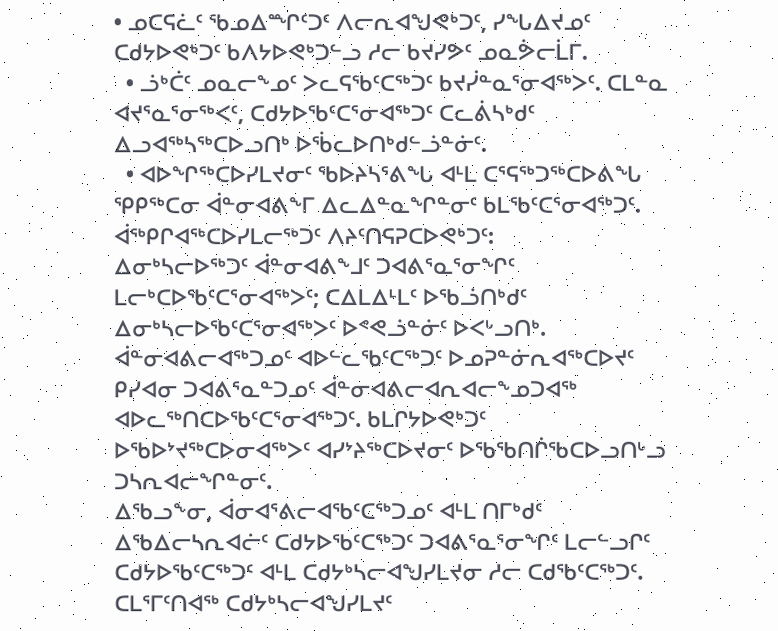• ᓄᑕᕋᓛᑦ ᖃᓄᐃᙱᑦᑐᑦ ᐱᓕᕆᐊᖑᕙᒃᑐᑦ, ᓯᖓᐃᔪᓄᑦ ᑕᑯᔭᐅᕙᒃᑐᑦ ᑲᐱᔭᐅᕙᒃᑐᓪᓗ ᓱᓕ ᑲᔪᓯᕗᑦ ᓄᓇᕘᓕᒫᒥ.
  • ᓘᒃᑖᑦ ᓄᓇᓕᖕᓄᑦ ᐳᓚᕋᖃᑦᑕᖅᑐᑦ ᑲᔪᓰᓐᓇᕐᓂᐊᖅᐳᑦ. ᑕᒪᓐᓇ ᐊᔪᕐᓇᕐᓂᖅᐸᑦ, ᑕᑯᔭᐅᖃᑦᑕᕐᓂᐊᖅᑐᑦ ᑕᓚᕖᓴᒃᑯᑦ ᐃᓗᐊᖅᓴᖅᑕᐅᓗᑎᒃ ᐅᖄᓚᐅᑎᒃᑯᓪᓘᓐᓃᑦ.
  • ᐊᐅᖏᖅᑕᐅᓯᒪᔪᓂᑦ ᖃᐅᔨᓴᕐᕕᖓ ᐊᒻᒪ ᑕᕐᕋᖅᑐᖅᑕᐅᕕᖓ ᕿᑭᖅᑕᓂ ᐋᓐᓂᐊᕕᖕᒥ ᐃᓚᐃᓐᓇᖏᓐᓂᑦ ᑲᒪᖃᑦᑕᕐᓂᐊᖅᑐᑦ.
ᐋᖅᑭᒋᐊᖅᑕᐅᓯᒪᓕᖅᑐᑦ ᐱᔨᑦᑎᕋᕈᑕᐅᕙᒃᑐᑦ:
ᐃᓂᒃᓴᓕᐅᖅᑐᑦ ᐋᓐᓂᐊᕕᖕᒧᑦ ᑐᐊᕕᕐᓇᕐᓂᖏᑦ ᒪᓕᒃᑕᐅᖃᑦᑕᕐᓂᐊᖅᐳᑦ; ᑕᐃᒪᐃᒻᒪᑦ ᐅᖃᓘᑎᒃᑯᑦ ᐃᓂᒃᓴᓕᐅᖃᑦᑕᕐᓂᐊᖅᐳᑦ ᐅᕝᕙᓘᓐᓃᑦ ᐅᐸᒡᓗᑎᒃ.
ᐋᓐᓂᐊᕕᓕᐊᖅᑐᓄᑦ ᐊᐅᓪᓚᖃᑦᑕᖅᑐᑦ ᐅᓄᕈᓐᓃᕆᐊᖅᑕᐅᔪᑦ ᑭᓯᐊᓂ ᑐᐊᕕᕐᓇᓐᑐᓄᑦ ᐋᓐᓂᐊᕕᓕᐊᕆᐊᓕᖕᓄᑐᐊᖅ ᐊᐅᓚᖅᑎᑕᐅᖃᑦᑕᕐᓂᐊᖅᑐᑦ. ᑲᒪᒋᔭᐅᕙᒃᑐᑦ ᐅᖃᐅᔾᔪᖅᑕᐅᓂᐊᖅᐳᑦ ᐊᓯᔾᔨᖅᑕᐅᔪᓂᑦ ᐅᖃᖃᑎᒌᖃᑕᐅᓗᑎᒡᓗ ᑐᓴᕆᐊᓕᖏᓐᓂᑦ.
ᐃᖃᓗᖕᓂ, ᐋᓂᐊᕐᕕᓕᐊᖃᑦᑕᖅᑐᓄᑦ ᐊᒻᒪ ᑎᒥᒃᑯᑦ ᐃᖃᐃᓕᓴᕆᐊᓖᑦ ᑕᑯᔭᐅᖃᑦᑕᖅᑐᑦ ᑐᐊᕕᕐᓇᕐᓂᖏᑦ ᒪᓕᓪᓗᒋᑦ ᑕᑯᔭᐅᖃᑦᑕᖅᑐᑦ ᐊᒻᒪ ᑕᑯᔭᒃᓴᓕᐊᖑᓯᒪᔪᓂ ᓱᓕ ᑕᑯᖃᑦᑕᖅᑐᑦ. ᑕᒪᕐᒥᑦᑎᐊᖅ ᑕᑯᔭᒃᓴᓕᐊᖑᓯᒪᔪᑦ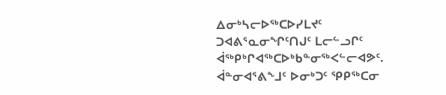ᐃᓂᒃᓴᓕᐅᖅᑕᐅᓯᒪᔪᑦ ᑐᐊᕕᕐᓇᓂᖏᑦᑎᒍᑦ ᒪᓕᓪᓗᒋᑦ ᐋᖅᑭᒃᒋᐊᖅᑕᐅᒃᑲᓐᓂᖅᐸᓪᓕᐊᕗᑦ.
ᐋᓐᓂᐊᕐᕕᖕᒧᑦ ᐅᓂᒃᑐᑦ ᕿᑭᖅᑕᓂ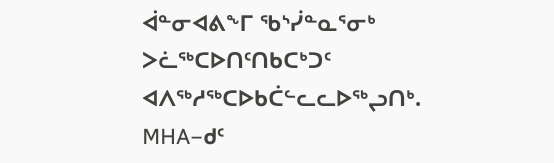ᐋᓐᓂᐊᕕᖕᒥ ᖃᔅᓰᓐᓇᕐᓂᒃ ᐳᓛᖅᑕᐅᑎᑦᑎᑲᑕᒃᑐᑦ ᐊᐱᖅᓱᖅᑕᐅᑲᑖᓪᓚᓚᐅᖅᖢᑎᒃ.
MHA−ᑯᑦ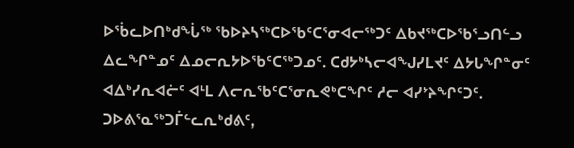ᐅᖄᓚᐅᑎᒃᑯᖔᖅ ᖃᐅᔨᓴᖅᑕᐅᖃᑦᑕᕐᓂᐊᓕᖅᑐᑦ ᐃᑲᔪᖅᑕᐅᖃᕐᓗᑎᓪᓗ ᐃᓚᖏᓐᓄᑦ ᐃᓄᓕᕆᔭᐅᖃᑦᑕᖅᑐᓄᑦ. ᑕᑯᔭᒃᓴᓕᐊᖑᓯᒪᔪᑦ ᐃᔭᒐᖏᓐᓂᑦ ᐊᐃᒃᓯᕆᐊᓖᑦ ᐊᒻᒪ ᐱᓕᕆᖃᑦᑕᕐᓂᕆᕙᒃᑕᖏᑦ ᓱᓕ ᐊᓯᔾᔨᖏᑦᑐᑦ. ᑐᐅᕕᕐᓇᖅᑐᒦᓪᓚᕆᒃᑯᕕᑦ,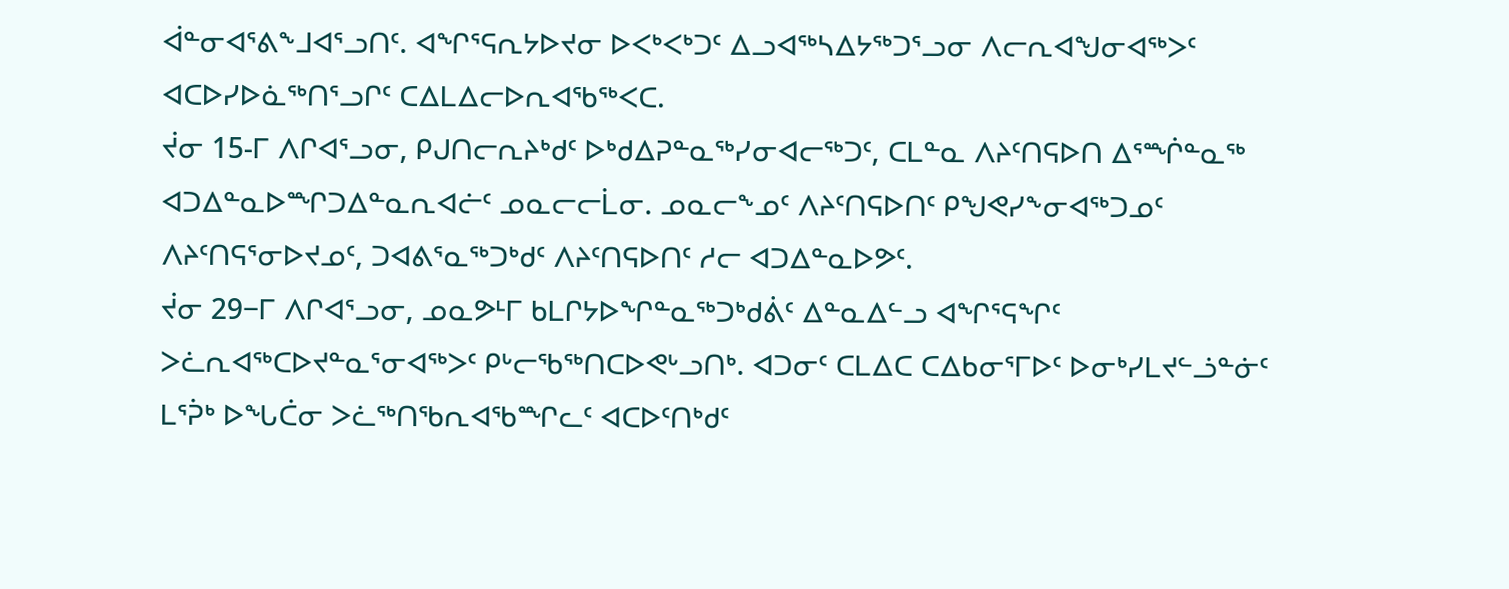ᐋᓐᓂᐊᕐᕕᖕᒧᐊᕐᓗᑎᑦ. ᐊᖏᕐᕋᕆᔭᐅᔪᓂ ᐅᐸᒃᐸᒃᑐᑦ ᐃᓗᐊᖅᓴᐃᔭᖅᑐᕐᓗᓂ ᐱᓕᕆᐊᖑᓂᐊᖅᐳᑦ ᐊᑕᐅᓯᐅᓈᖅᑎᕐᓗᒋᑦ ᑕᐃᒪᐃᓕᐅᕆᐊᖃᖅᐸᑕ.
ᔫᓂ 15-ᒥ ᐱᒋᐊᕐᓗᓂ, ᑭᒍᑎᓕᕆᔨᒃᑯᑦ ᐅᒃᑯᐃᕈᓐᓇᖅᓯᓂᐊᓕᖅᑐᑦ, ᑕᒪᓐᓇ ᐱᔨᑦᑎᕋᐅᑎ ᐃᕐᙲᓐᓇᖅ ᐊᑐᐃᓐᓇᐅᙱᑐᐃᓐᓇᕆᐊᓖᑦ ᓄᓇᓕᓕᒫᓂ. ᓄᓇᓕᖕᓄᑦ ᐱᔨᑦᑎᕋᐅᑎᑦ ᑭᖑᕙᓯᖕᓂᐊᖅᑐᓄᑦ ᐱᔨᑦᑎᕋᕐᓂᐅᔪᓄᑦ, ᑐᐊᕕᕐᓇᖅᑐᒃᑯᑦ ᐱᔨᑦᑎᕋᐅᑎᑦ ᓱᓕ ᐊᑐᐃᓐᓇᐅᕗᑦ.
ᔫᓂ 29−ᒥ ᐱᒋᐊᕐᓗᓂ, ᓄᓇᕗᒻᒥ ᑲᒪᒋᔭᐅᖏᓐᓇᖅᑐᒃᑯᕖᑦ ᐃᓐᓇᐃᓪᓗ ᐊᖏᕐᕋᖏᑦ ᐳᓛᕆᐊᖅᑕᐅᔪᓐᓇᕐᓂᐊᖅᐳᑦ ᑭᒡᓕᖃᖅᑎᑕᐅᕙᒡᓗᑎᒃ. ᐊᑐᓂᑦ ᑕᒪᐃᑕ ᑕᐃᑲᓂᕐᒥᐅᑦ ᐅᓂᒃᓯᒪᔪᓪᓘᓐᓃᑦ ᒪᕐᕉᒃ ᐅᖓᑖᓂ ᐳᓛᖅᑎᖃᕆᐊᖃᙱᓚᑦ ᐊᑕᐅᑦᑎᒃᑯᑦ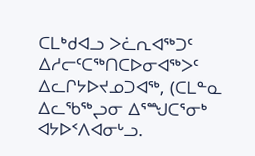ᑕᒪᒃᑯᐊᓗ ᐳᓛᕆᐊᖅᑐᑦ ᐃᓱᓕᑦᑕᖅᑎᑕᐅᓂᐊᖅᐳᑦ ᐃᓚᒋᔭᐅᔪᓄᑐᐊᖅ, (ᑕᒪᓐᓇ ᐃᓚᖃᖅᖢᓂ ᐃᕐᙳᑕᕐᓂᒃ ᐊᔭᐅᑉᐱᐊᓂᒡᓗ.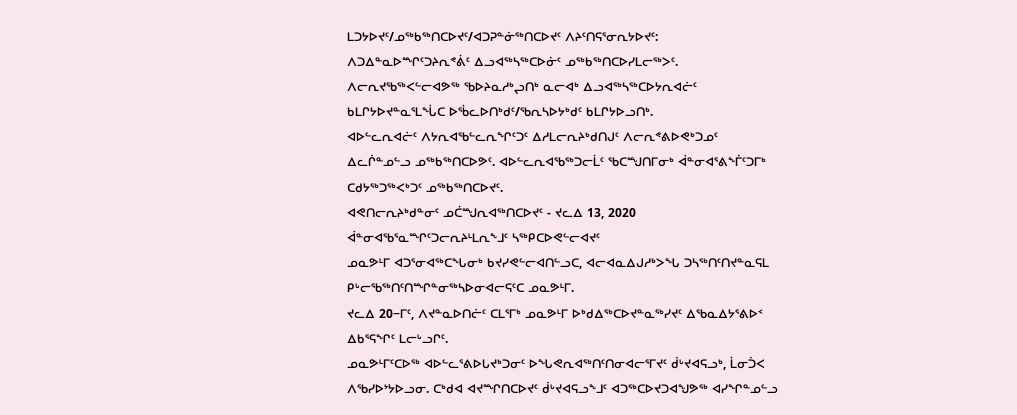ᒪᑐᔭᐅᔪᑦ/ᓄᖅᑲᖅᑎᑕᐅᔪᑦ/ᐊᑐᕈᓐᓃᖅᑎᑕᐅᔪᑦ ᐱᔨᑦᑎᕋᕐᓂᕆᔭᐅᔪᑦ:
ᐱᑐᐃᓐᓇᐅᙱᑦᑐᔨᕆᕝᕖᑦ ᐃᓗᐊᖅᓴᖅᑕᐅᓃᑦ ᓄᖅᑲᖅᑎᑕᐅᓯᒪᓕᖅᐳᑦ. ᐱᓕᕆᔪᖃᖅᐸᓪᓕᐊᕗᖅ ᖃᐅᔨᓇᓱᒃᖢᑎᒃ ᓇᓕᐊᒃ ᐃᓗᐊᖅᓴᖅᑕᐅᔭᕆᐊᓖᑦ ᑲᒪᒋᔭᐅᔪᓐᓇᕐᒪᖔᑕ ᐅᖄᓚᐅᑎᒃᑯᑦ/ᖃᕆᓴᐅᔭᒃᑯᑦ ᑲᒪᒋᔭᐅᓗᑎᒃ.
ᐊᐅᓪᓚᕆᐊᓖᑦ ᐱᔭᕆᐊᖃᓪᓚᕆᖏᑦᑐᑦ ᐃᓱᒪᓕᕆᔨᒃᑯᑎᒍᑦ ᐱᓕᕆᕝᕕᐅᕙᒃᑐᓄᑦ ᐃᓚᒌᓐᓄᓪᓗ ᓄᖅᑲᖅᑎᑕᐅᕗᑦ. ᐊᐅᓪᓚᕆᐊᖃᖅᑐᓕᒫᑦ ᖃᑕᙳᑎᒥᓂᒃ ᐋᓐᓂᐊᕐᕕᖕᒦᑦᑐᒥᒃ ᑕᑯᔭᖅᑐᖅᐸᒃᑐᑦ ᓄᖅᑲᖅᑎᑕᐅᔪᑦ.
ᐊᕙᑎᓕᕆᔨᒃᑯᓐᓂᑦ ᓄᑖᙳᕆᐊᖅᑎᑕᐅᔪᑦ - ᔪᓚᐃ 13, 2020
ᐋᓐᓂᐊᖃᕐᓇᙱᑦᑐᓕᕆᔨᒻᒪᕆᖕᒧᑦ ᓴᖅᑭᑕᐅᕙᓪᓕᐊᔪᑦ
ᓄᓇᕗᒻᒥ ᐊᑐᕐᓂᐊᖅᑕᖓᓂᒃ ᑲᔪᓯᕙᓪᓕᐊᑎᓪᓗᑕ, ᐊᓕᐊᓇᐃᒍᓱᒃᐳᖓ ᑐᓴᖅᑎᑦᑎᔪᓐᓇᕋᒪ ᑭᒡᓕᖃᖅᑎᑦᑎᙱᓐᓂᖅᓴᐅᓂᐊᓕᕋᑦᑕ ᓄᓇᕗᒻᒥ.
ᔪᓚᐃ 20−ᒥᑦ, ᐱᔪᓐᓇᐅᑎᓖᑦ ᑕᒪᕐᒥᒃ ᓄᓇᕗᒻᒥ ᐅᒃᑯᐃᖅᑕᐅᔪᓐᓇᖅᓯᔪᑦ ᐃᖃᓇᐃᔭᕐᕕᐅᑉ ᐃᑲᕐᕋᖏᑦ ᒪᓕᒡᓗᒋᑦ.
ᓄᓇᕗᒻᒥᑦᑕᐅᖅ ᐊᐅᓪᓚᕐᕕᐅᒐᔪᒃᑐᓂᑦ ᐅᖓᕙᕆᐊᖅᑎᑦᑎᓂᐊᓕᕐᒥᔪᑦ ᑰᒡᔪᐊᕋᓗᒃ, ᒫᓂᑑᐸ ᐱᖃᓯᐅᔾᔭᐅᓗᓂ. ᑕᒃᑯᐊ ᐊᔪᙱᑎᑕᐅᔪᑦ ᑰᒡᔪᐊᕋᓗᖕᒧᑦ ᐊᑐᖅᑕᐅᔪᑐᐊᖑᕗᖅ ᐊᓯᖏᓐᓄᓪᓗ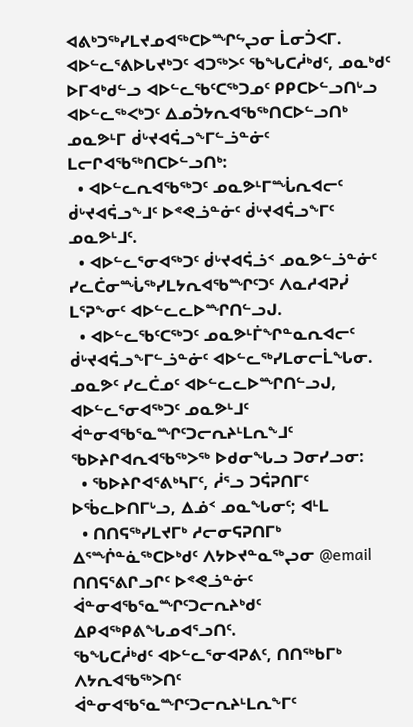ᐊᕕᒃᑐᖅᓯᒪᔪᓄᐊᖅᑕᐅᙱᖦᖢᓂ ᒫᓂᑑᐸᒥ.
ᐊᐅᓪᓚᕐᕕᐅᒐᔪᒃᑐᑦ ᐊᑐᖅᐳᑦ ᖃᖓᑕᓲᒃᑯᑦ, ᓄᓇᒃᑯᑦ ᐅᒥᐊᒃᑯᓪᓗ ᐊᐅᓪᓚᖃᑦᑕᖅᑐᓄᑦ ᑭᑭᑕᐅᓪᓗᑎᒡᓗ ᐊᐅᓪᓚᖅᐸᒃᑐᑦ ᐃᓄᑑᔭᕆᐊᖃᖅᑎᑕᐅᓪᓗᑎᒃ ᓄᓇᕗᒻᒥ ᑰᒡᔪᐊᕌᓗᖕᒥᓪᓘᓐᓃᑦ ᒪᓕᒋᐊᖃᖅᑎᑕᐅᓪᓗᑎᒃ:
  • ᐊᐅᓪᓚᕆᐊᖃᖅᑐᑦ ᓄᓇᕗᒻᒥᙶᕆᐊᓕᑦ ᑰᒡᔪᐊᕌᓗᖕᒧᑦ ᐅᕝᕙᓘᓐᓃᑦ ᑰᒡᔪᐊᕌᓗᖕᒥᑦ ᓄᓇᕗᒻᒧᑦ.
  • ᐊᐅᓪᓚᕐᓂᐊᖅᑐᑦ ᑰᒡᔪᐊᕌᓘᑉ ᓄᓇᕗᓪᓘᓐᓃᑦ ᓯᓚᑖᓂᙶᖅᓯᒪᔭᕆᐊᖃᙱᑦᑐᑦ ᐱᓇᓱᐊᕈᓰ ᒪᕐᕈᖕᓂᑦ ᐊᐅᓪᓚᓚᐅᙱᑎᓪᓗᒍ.
  • ᐊᐅᓪᓚᖃᑦᑕᖅᑐᑦ ᓄᓇᕗᒻᒦᖏᓐᓇᕆᐊᓕᑦ ᑰᒡᔪᐊᕌᓗᖕᒥᓪᓘᓐᓃᑦ ᐊᐅᓪᓚᖅᓯᒪᓂᓕᒫᖓᓂ.
ᓄᓇᕗᑦ ᓯᓚᑖᓄᑦ ᐊᐅᓪᓚᓚᐅᙱᑎᓪᓗᒍ, ᐊᐅᓪᓚᕐᓂᐊᖅᑐᑦ ᓄᓇᕗᒻᒧᑦ ᐋᓐᓂᐊᖃᕐᓇᙱᑦᑐᓕᕆᔨᒻᒪᕆᖕᒧᑦ ᖃᐅᔨᒋᐊᕆᐊᖃᖅᐳᖅ ᐅᑯᓂᖓᓗ ᑐᓂᓯᓗᓂ:
  • ᖃᐅᔨᒋᐊᕐᕕᒃᓴᒥᑦ, ᓲᕐᓗ ᑐᕌᕈᑎᒥᑦ ᐅᖄᓚᐅᑎᒥᒡᓗ, ᐃᓅᑉ ᓄᓇᖓᓂᑦ; ᐊᒻᒪ
  • ᑎᑎᕋᖅᓯᒪᔪᒥᒃ ᓱᓕᓂᕋᕈᑎᒥᒃ ᐃᕐᙲᓐᓈᖅᑕᐅᒃᑯᑦ ᐱᔭᐅᔪᓐᓇᖅᖢᓂ @email ᑎᑎᕋᕐᕕᒋᓗᒋᑦ ᐅᕝᕙᓘᓐᓃᑦ ᐋᓐᓂᐊᖃᕐᓇᙱᑦᑐᓕᕆᔨᒃᑯᑦ ᐃᑭᐊᖅᑭᕕᖓᓄᐊᕐᓗᑎᑦ.
ᖃᖓᑕᓲᒃᑯᑦ ᐊᐅᓪᓚᕐᓂᐊᕈᕕᑦ, ᑎᑎᖅᑲᒥᒃ ᐱᔭᕆᐊᖃᖅᐳᑎᑦ ᐋᓐᓂᐊᖃᕐᓇᙱᑦᑐᓕᕆᔨᒻᒪᕆᖕᒥᑦ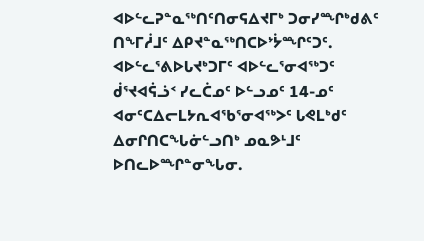ᐊᐅᓪᓚᕈᓐᓇᖅᑎᑦᑎᓂᕋᐃᔪᒥᒃ ᑐᓂᓯᙱᒃᑯᕕᑦ ᑎᖕᒥᓲᒧᑦ ᐃᑭᔪᓐᓇᖅᑎᑕᐅᔾᔮᙱᑦᑐᑦ. ᐊᐅᓪᓚᕐᕕᐅᒐᔪᒃᑐᒥᑦ ᐊᐅᓪᓚᕐᓂᐊᖅᑐᑦ ᑰᕐᔪᐊᕌᓘᑉ ᓯᓚᑖᓄᑦ ᐅᓪᓗᓄᑦ 14-ᓄᑦ ᐊᓂᑦᑕᐃᓕᒪᔭᕆᐊᖃᕐᓂᐊᖅᐳᑦ ᒐᕙᒪᒃᑯᑦ ᐃᓂᒋᑎᑕᖓᓃᓪᓗᑎᒃ ᓄᓇᕗᒻᒧᑦ ᐅᑎᓚᐅᙱᓐᓂᖓᓂ.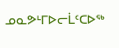ᓄᓇᕗᒻᒥᐅᓕᒫᑦᑕᐅᖅ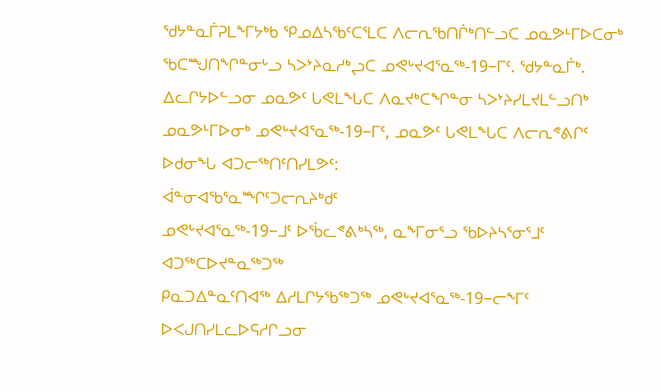ᖁᔭᓐᓇᒦᕈᒪᖕᒥᔭᒃᑲ ᕿᓄᐃᓴᖃᑦᑕᕐᒪᑕ ᐱᓕᕆᖃᑎᒌᒃᑎᓪᓗᑕ ᓄᓇᕗᒻᒥᐅᑕᓂᒃ ᖃᑕᙳᑎᖏᓐᓂᒡᓗ ᓴᐳᔾᔨᓇᓱᒃᖢᑕ ᓄᕙᒡᔪᐊᕐᓇᖅ-19−ᒥᑦ. ᖁᔭᓐᓇᒦᒃ.
ᐃᓚᒋᔭᐅᓪᓗᓂ ᓄᓇᕗᑦ ᒐᕙᒪᖓᑕ ᐱᓇᔪᒃᑕᖏᓐᓂ ᓴᐳᔾᔨᓯᒪᔪᒪᓪᓗᑎᒃ ᓄᓇᕗᒻᒥᐅᓂᒃ ᓄᕙᒡᔪᐊᕐᓇᖅ-19−ᒥᑦ, ᓄᓇᕗᑦ ᒐᕙᒪᖓᑕ ᐱᓕᕆᕝᕕᒋᑦ ᐅᑯᓂᖓ ᐊᑐᓕᖅᑎᑦᑎᓯᒪᕗᑦ:
ᐋᓐᓂᐊᖃᕐᓇᙱᑦᑐᓕᕆᔨᒃᑯᑦ
ᓄᕙᒡᔪᐊᕐᓇᖅ-19−ᒧᑦ ᐅᖄᓚᕝᕕᒃᓴᖅ, ᓇᖕᒥᓂᕐᓗ ᖃᐅᔨᓴᕐᓂᕐᒧᑦ ᐊᑐᖅᑕᐅᔪᓐᓇᖅᑐᖅ
ᑭᓇᑐᐃᓐᓇᑦᑎᐊᖅ ᐃᓱᒪᒋᔭᖃᖅᑐᖅ ᓄᕙᒡᔪᐊᕐᓇᖅ-19−ᓕᖕᒥᑦ ᐅᐸᒍᑎᓯᒪᓚᐅᕋᓱᒋᓗᓂ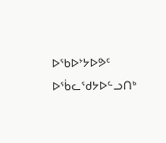ᐅᖃᐅᔾᔭᐅᕗᑦ ᐅᖄᓚᖁᔭᐅᓪᓗᑎᒃ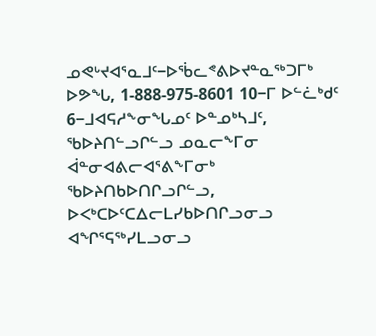ᓄᕙᒡᔪᐊᕐᓇᒧᑦ−ᐅᖄᓚᕝᕕᐅᔪᓐᓇᖅᑐᒥᒃ ᐅᕗᖓ, 1-888-975-8601 10−ᒥ ᐅᓪᓛᒃᑯᑦ 6−ᒧᐊᕋᓱᖕᓂᖓᓄᑦ ᐅᓐᓄᒃᓴᒧᑦ, ᖃᐅᔨᑎᓪᓗᒋᓪᓗ ᓄᓇᓕᖕᒥᓂ ᐋᓐᓂᐊᕕᓕᐊᕐᕕᖕᒥᓂᒃ ᖃᐅᔨᑎᑲᐅᑎᒋᓗᒋᓪᓗ, ᐅᐸᒃᑕᐅᑦᑕᐃᓕᒪᓯᑲᐅᑎᒋᓗᓂᓗ ᐊᖏᕐᕋᖅᓯᒪᓗᓂᓗ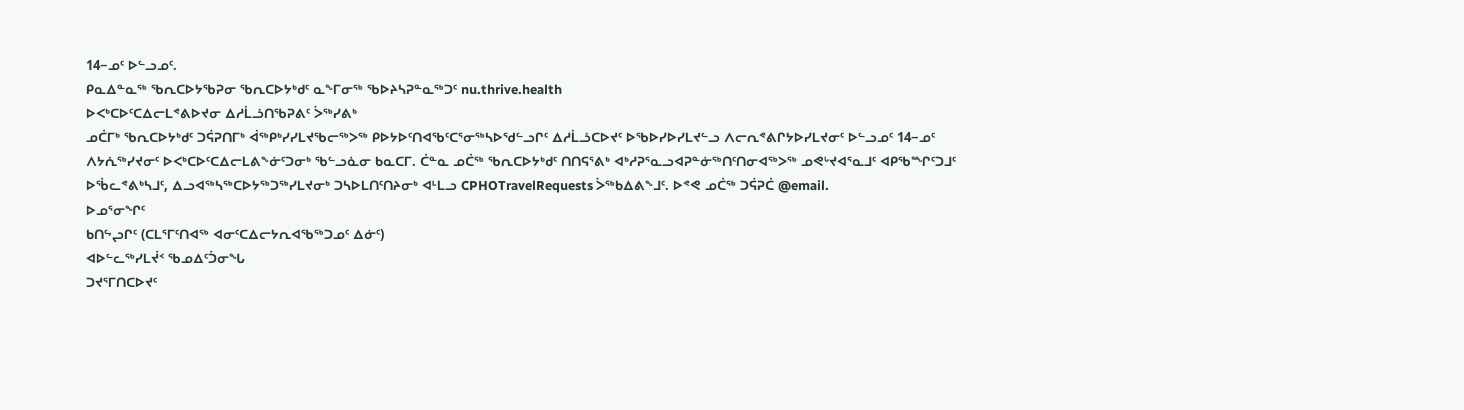14−ᓄᑦ ᐅᓪᓗᓄᑦ.
ᑭᓇᐃᓐᓇᖅ ᖃᕆᑕᐅᔭᖃᕈᓂ ᖃᕆᑕᐅᔭᒃᑯᑦ ᓇᖕᒥᓂᖅ ᖃᐅᔨᓴᕈᓐᓇᖅᑐᑦ nu.thrive.health
ᐅᐸᒃᑕᐅᑦᑕᐃᓕᒪᕝᕕᐅᔪᓂ ᐃᓱᒫᓘᑎᖃᕈᕕᑦ ᐴᖅᓯᕕᒃ
ᓄᑖᒥᒃ ᖃᕆᑕᐅᔭᒃᑯᑦ ᑐᕌᕈᑎᒥᒃ ᐋᖅᑭᒃᓯᓯᒪᔪᖃᓕᖅᐳᖅ ᑭᐅᔭᐅᑦᑎᐊᖃᑦᑕᕐᓂᖅᓴᐅᖁᓪᓗᒋᑦ ᐃᓱᒫᓘᑕᐅᔪᑦ ᐅᖃᐅᓯᐅᓯᒪᔪᓪᓗ ᐱᓕᕆᕝᕕᒋᔭᐅᓯᒪᔪᓂᑦ ᐅᓪᓗᓄᑦ 14−ᓄᑦ ᐱᔭᕇᖅᓯᔪᓂᑦ ᐅᐸᒃᑕᐅᑦᑕᐃᓕᒪᕕᖕᓃᑦᑐᓂᒃ ᖃᓪᓗᓈᓂ ᑲᓇᑕᒥ. ᑖᓐᓇ ᓄᑖᖅ ᖃᕆᑕᐅᔭᒃᑯᑦ ᑎᑎᕋᕐᕕᒃ ᐊᒃᓱᕈᕐᓇᓗᐊᕈᓐᓃᖅᑎᑦᑎᓂᐊᖅᐳᖅ ᓄᕙᒡᔪᐊᕐᓇᒧᑦ ᐊᑭᖃᙱᑦᑐᒧᑦ ᐅᖄᓚᕝᕕᒃᓴᒧᑦ, ᐃᓗᐊᖅᓴᖅᑕᐅᔭᖅᑐᖅᓯᒪᔪᓂᒃ ᑐᓴᐅᒪᑎᑦᑎᔨᓂᒃ ᐊᒻᒪᓗ CPHOTravelRequests ᐴᖅᑲᐃᕕᖕᒧᑦ. ᐅᕝᕙ ᓄᑖᖅ ᑐᕌᕈᑖ @email.
ᐅᓄᕐᓂᖏᑦ
ᑲᑎᖦᖢᒋᑦ (ᑕᒪᕐᒥᑦᑎᐊᖅ ᐊᓂᑦᑕᐃᓕᔭᕆᐊᖃᖅᑐᓄᑦ ᐃᓃᑦ)
ᐊᐅᓪᓚᖅᓯᒪᔫᑉ ᖃᓄᐃᑦᑑᓂᖓ
ᑐᔪᕐᒥᑎᑕᐅᔪᑦ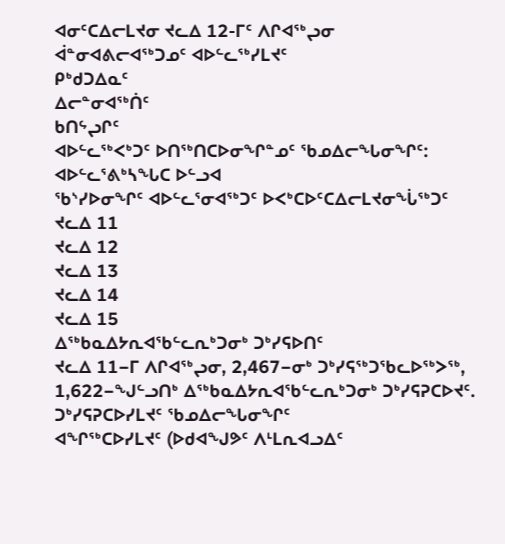ᐊᓂᑦᑕᐃᓕᒪᔪᓂ ᔪᓚᐃ 12-ᒥᑦ ᐱᒋᐊᖅᖢᓂ
ᐋᓐᓂᐊᕕᓕᐊᖅᑐᓄᑦ ᐊᐅᓪᓚᖅᓯᒪᔪᑦ
ᑭᒃᑯᑐᐃᓇᑦ
ᐃᓕᓐᓂᐊᖅᑏᑦ
ᑲᑎᖦᖢᒋᑦ
ᐊᐅᓪᓚᖅᐸᒃᑐᑦ ᐅᑎᖅᑎᑕᐅᓂᖏᓐᓄᑦ ᖃᓄᐃᓕᖓᓂᖏᑦ:
ᐊᐅᓪᓚᕐᕕᒃᓴᖓᑕ ᐅᓪᓗᐊ
ᖃᔅᓯᐅᓂᖏᑦ ᐊᐅᓪᓚᕐᓂᐊᖅᑐᑦ ᐅᐸᒃᑕᐅᑦᑕᐃᓕᒪᔪᓂᖔᖅᑐᑦ
ᔪᓚᐃ 11
ᔪᓚᐃ 12
ᔪᓚᐃ 13
ᔪᓚᐃ 14
ᔪᓚᐃ 15
ᐃᖅᑲᓇᐃᔭᕆᐊᖃᓪᓚᕆᒃᑐᓂᒃ ᑐᒃᓯᕋᐅᑎᑦ
ᔪᓚᐃ 11−ᒥ ᐱᒋᐊᖅᖢᓂ, 2,467−ᓂᒃ ᑐᒃᓯᕋᖅᑐᖃᓚᐅᖅᐳᖅ, 1,622−ᖑᓪᓗᑎᒃ ᐃᖅᑲᓇᐃᔭᕆᐊᖃᓪᓚᕆᒃᑐᓂᒃ ᑐᒃᓯᕋᕈᑕᐅᔪᑦ.
ᑐᒃᓯᕋᕈᑕᐅᓯᒪᔪᑦ ᖃᓄᐃᓕᖓᓂᖏᑦ
ᐊᖏᖅᑕᐅᓯᒪᔪᑦ (ᐅᑯᐊᖑᕗᑦ ᐱᒻᒪᕆᐊᓗᐃᑦ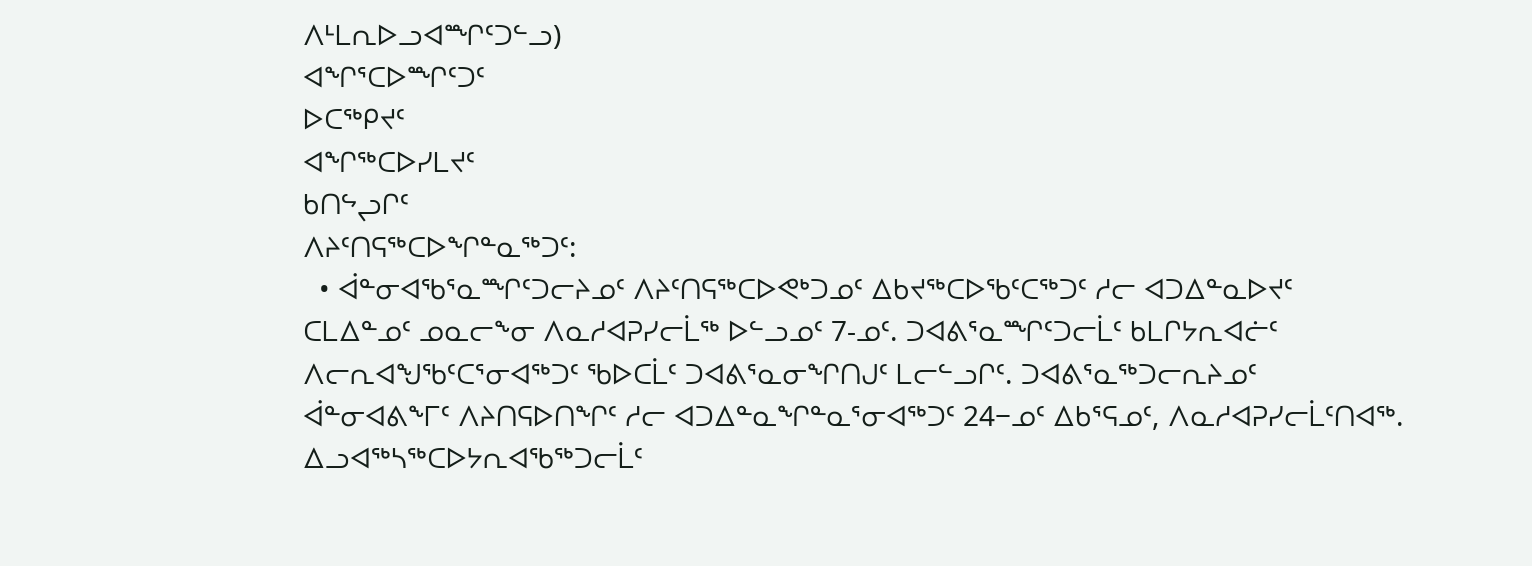ᐱᒻᒪᕆᐅᓗᐊᙱᑦᑐᓪᓗ)
ᐊᖏᕐᑕᐅᙱᑦᑐᑦ
ᐅᑕᖅᑭᔪᑦ
ᐊᖏᖅᑕᐅᓯᒪᔪᑦ
ᑲᑎᖦᖢᒋᑦ
ᐱᔨᑦᑎᕋᖅᑕᐅᖏᓐᓇᖅᑐᑦ:
  • ᐋᓐᓂᐊᖃᕐᓇᙱᑦᑐᓕᔨᓄᑦ ᐱᔨᑦᑎᕋᖅᑕᐅᕙᒃᑐᓄᑦ ᐃᑲᔪᖅᑕᐅᖃᑦᑕᖅᑐᑦ ᓱᓕ ᐊᑐᐃᓐᓇᐅᔪᑦ ᑕᒪᐃᓐᓄᑦ ᓄᓇᓕᖕᓂ ᐱᓇᓱᐊᕈᓯᓕᒫᖅ ᐅᓪᓗᓄᑦ 7-ᓄᑦ. ᑐᐊᕕᕐᓇᙱᑦᑐᓕᒫᑦ ᑲᒪᒋᔭᕆᐊᓖᑦ ᐱᓕᕆᐊᖑᖃᑦᑕᕐᓂᐊᖅᑐᑦ ᖃᐅᑕᒫᑦ ᑐᐊᕕᕐᓇᓂᖏᑎᒍᑦ ᒪᓕᓪᓗᒋᑦ. ᑐᐊᕕᕐᓇᖅᑐᓕᕆᔨᓄᑦ ᐋᓐᓂᐊᕕᖕᒥᑦ ᐱᔨᑎᕋᐅᑎᖏᑦ ᓱᓕ ᐊᑐᐃᓐᓇᖏᓐᓇᕐᓂᐊᖅᑐᑦ 24−ᓄᑦ ᐃᑲᕐᕋᓄᑦ, ᐱᓇᓱᐊᕈᓯᓕᒫᑦᑎᐊᖅ. ᐃᓗᐊᖅᓴᖅᑕᐅᔭᕆᐊᖃᖅᑐᓕᒫᑦ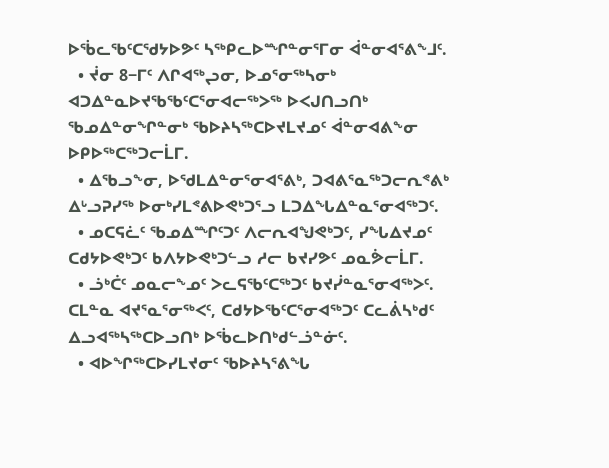ᐅᖄᓚᖃᑦᑕᖁᔭᐅᕗᑦ ᓴᖅᑭᓚᐅᙱᓐᓂᕐᒥᓂ ᐋᓐᓂᐊᕐᕕᖕᒧᑦ.
  • ᔫᓂ 8−ᒥᑦ ᐱᒋᐊᖅᖢᓂ, ᐅᓄᕐᓂᖅᓴᓂᒃ ᐊᑐᐃᓐᓇᐅᔪᖃᖃᑦᑕᕐᓂᐊᓕᖅᐳᖅ ᐅᐸᒍᑎᓗᑎᒃ ᖃᓄᐃᓐᓂᖏᓐᓂᒃ ᖃᐅᔨᓴᖅᑕᐅᔪᒪᔪᓄᑦ ᐋᓐᓂᐊᕕᖕᓂ ᐅᑭᐅᖅᑕᖅᑐᓕᒫᒥ.
  • ᐃᖃᓗᖕᓂ, ᐅᖁᒪᐃᓐᓂᕐᓂᐊᕐᕕᒃ, ᑐᐊᕕᕐᓇᖅᑐᓕᕆᕝᕕᒃ ᐃᒡᓗᕈᓯᖅ ᐅᓂᒃᓯᒪᕝᕕᐅᕙᒃᑐᕐᓗ ᒪᑐᐃᖓᐃᓐᓇᕐᓂᐊᖅᑐᑦ.
  • ᓄᑕᕋᓛᑦ ᖃᓄᐃᙱᑦᑐᑦ ᐱᓕᕆᐊᖑᕙᒃᑐᑦ, ᓯᖓᐃᔪᓄᑦ ᑕᑯᔭᐅᕙᒃᑐᑦ ᑲᐱᔭᐅᕙᒃᑐᓪᓗ ᓱᓕ ᑲᔪᓯᕗᑦ ᓄᓇᕘᓕᒫᒥ.
  • ᓘᒃᑖᑦ ᓄᓇᓕᖕᓄᑦ ᐳᓚᕋᖃᑦᑕᖅᑐᑦ ᑲᔪᓰᓐᓇᕐᓂᐊᖅᐳᑦ. ᑕᒪᓐᓇ ᐊᔪᕐᓇᕐᓂᖅᐸᑦ, ᑕᑯᔭᐅᖃᑦᑕᕐᓂᐊᖅᑐᑦ ᑕᓚᕖᓴᒃᑯᑦ ᐃᓗᐊᖅᓴᖅᑕᐅᓗᑎᒃ ᐅᖄᓚᐅᑎᒃᑯᓪᓘᓐᓃᑦ.
  • ᐊᐅᖏᖅᑕᐅᓯᒪᔪᓂᑦ ᖃᐅᔨᓴᕐᕕᖓ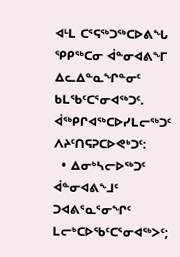ᐊᒻᒪ ᑕᕐᕋᖅᑐᖅᑕᐅᕕᖓ ᕿᑭᖅᑕᓂ ᐋᓐᓂᐊᕕᖕᒥ ᐃᓚᐃᓐᓇᖏᓐᓂᑦ ᑲᒪᖃᑦᑕᕐᓂᐊᖅᑐᑦ.
ᐋᖅᑭᒋᐊᖅᑕᐅᓯᒪᓕᖅᑐᑦ ᐱᔨᑦᑎᕋᕈᑕᐅᕙᒃᑐᑦ:
  • ᐃᓂᒃᓴᓕᐅᖅᑐᑦ ᐋᓐᓂᐊᕕᖕᒧᑦ ᑐᐊᕕᕐᓇᕐᓂᖏᑦ ᒪᓕᒃᑕᐅᖃᑦᑕᕐᓂᐊᖅᐳᑦ;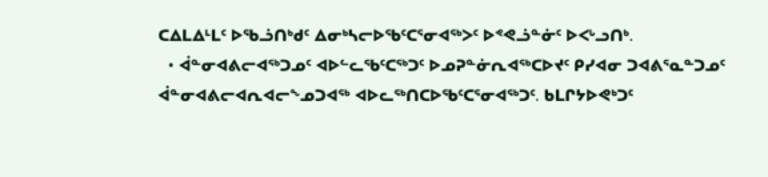ᑕᐃᒪᐃᒻᒪᑦ ᐅᖃᓘᑎᒃᑯᑦ ᐃᓂᒃᓴᓕᐅᖃᑦᑕᕐᓂᐊᖅᐳᑦ ᐅᕝᕙᓘᓐᓃᑦ ᐅᐸᒡᓗᑎᒃ.
  • ᐋᓐᓂᐊᕕᓕᐊᖅᑐᓄᑦ ᐊᐅᓪᓚᖃᑦᑕᖅᑐᑦ ᐅᓄᕈᓐᓃᕆᐊᖅᑕᐅᔪᑦ ᑭᓯᐊᓂ ᑐᐊᕕᕐᓇᓐᑐᓄᑦ ᐋᓐᓂᐊᕕᓕᐊᕆᐊᓕᖕᓄᑐᐊᖅ ᐊᐅᓚᖅᑎᑕᐅᖃᑦᑕᕐᓂᐊᖅᑐᑦ. ᑲᒪᒋᔭᐅᕙᒃᑐᑦ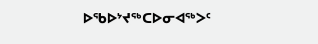ᐅᖃᐅᔾᔪᖅᑕᐅᓂᐊᖅᐳᑦ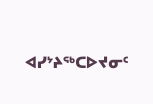ᐊᓯᔾᔨᖅᑕᐅᔪᓂᑦ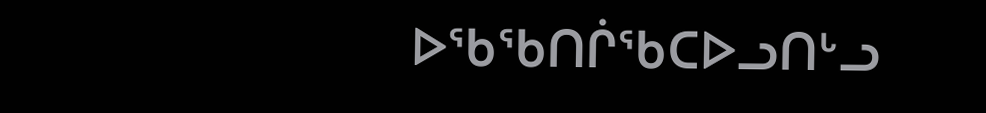ᐅᖃᖃᑎᒌᖃᑕᐅᓗᑎᒡᓗ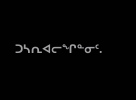ᑐᓴᕆᐊᓕᖏᓐᓂᑦ.